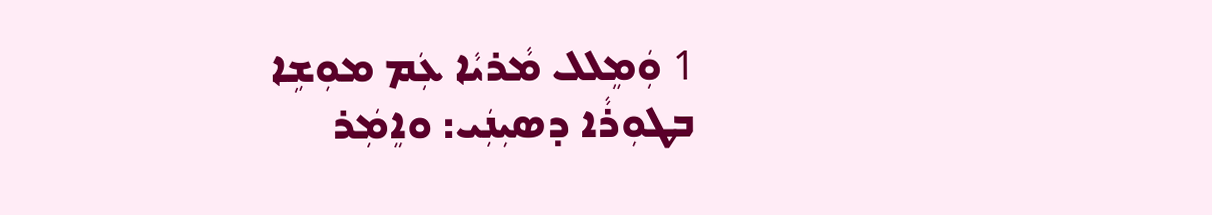1 ܘܲܡܸܠܠ ܡܵܪܝܵܐ ܥܲܡ ܡܘܼܫܹܐ ܒܛܘܼܪܵܐ ܕܣܝܼܢܲܝ: ܘܐܸܡܲܪ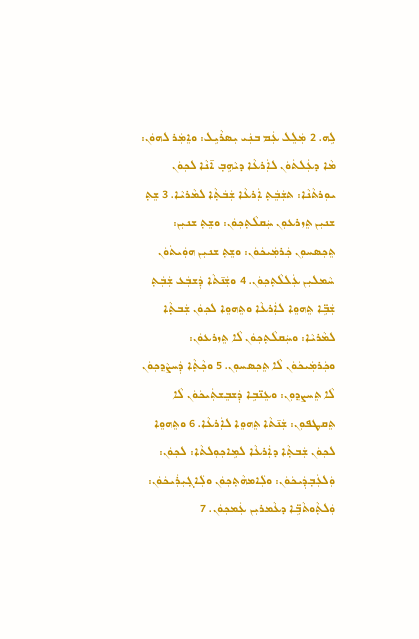ܠܹܗ. 2 ܡܲܠܸܠ ܥܲܡ ܒܢܲܝ ܝܼܣܪܵܝܹܠ: ܘܐܸܡܲܪ ܠܗܘܿܢ: ܡܵܐ ܕܥܲܠܬܿܘܿܢ ܠܐܲܪܥܵܐ ܕܝܵܗܹܒ݂ ܐ̄ܢܵܐ ܠܟ݂ܘܿܢ ܝܘܼܪܬܵܢܵܐ: ܬܫܲܒܸܿܬ݂ ܐܲܪܥܵܐ ܫܲܒܿܬ݂ܵܐ ܠܡܵܪܝܵܐ. 3 ܫܸܬ݂ ܫܢܝܼܢ ܬܸܙܪܥܘܼܢ ܚܲܩܠܵܬ݂ܟ݂ܘܿܢ: ܘܫܸܬ݂ ܫܢܝܼܢ: ܬܸܟ݂ܣܚܘܼܢ ܟܲܪܡܲܝܟܿܘܿܢ: ܘܫܸܬ݂ ܫܢܝܼܢ ܗܘܲܝܬܿܘܿܢ ܚܵܡܠܝܼܢ ܥܲܠܠܵܬ݂ܟ݂ܘܿܢ. 4 ܘܫܲܢ̄ܬܵܐ ܕܲܫܒܲܥ ܫܲܒܲܬ݂ ܫܲܒܹ̈ܐ ܬܸܗܘܸܐ ܠܐܲܪܥܵܐ ܘܬܸܗܘܸܐ ܠܟ݂ܘܿܢ ܫܲܒܬ݂ܵܐ ܠܡܵܪܝܵܐ: ܘܚܲܩܠܵܬ݂ܟ݂ܘܿܢ ܠܵܐ ܬܸܙܪܥܘܿܢ: ܘܟܲܪܡܲܝܟܿܘܿܢ ܠܵܐ ܬܸܟ݂ܣܚܘܼܢ. 5 ܘܟ݂ܵܬ݂ܵܐ ܕܲܚܨܵܕ݂ܟ݂ܘܿܢ ܠܵܐ ܬܸܚܨܕ݂ܘܼܢ: ܘܥܸܢ̈ܒܹܐ ܕܲܫܒܸܫܬܲܝܟܿܘܿܢ ܠܵܐ ܬܸܩܛܦܘܼܢ: ܫܲܢ̄ܬܵܐ ܬܸܗܘܸܐ ܠܐܲܪܥܵܐ. 6 ܘܬܸܗܘܸܐ ܠܟ݂ܘܿܢ ܫܲܒܬ݂ܵܐ ܕܐܲܪܥܵܐ ܠܡܹܐܟ݂ܘܼܠܬܵܐ: ܠܟ݂ܘܿܢ: ܘܲܠܥܲܒ݂ܕܲܝܟܿܘܿܢ: ܘܠܲܐܡܗܵܬ݂ܟ݂ܘܿܢ ܘܠܲܐܓ݂ܝܼܪܲܝܟܿܘܿܢ: ܘܲܠܬ݂ܵܘܬܵܒܹ̈ܐ ܕܥܵܡܪܝܼܢ ܥܲܡܟ݂ܘܿܢ. 7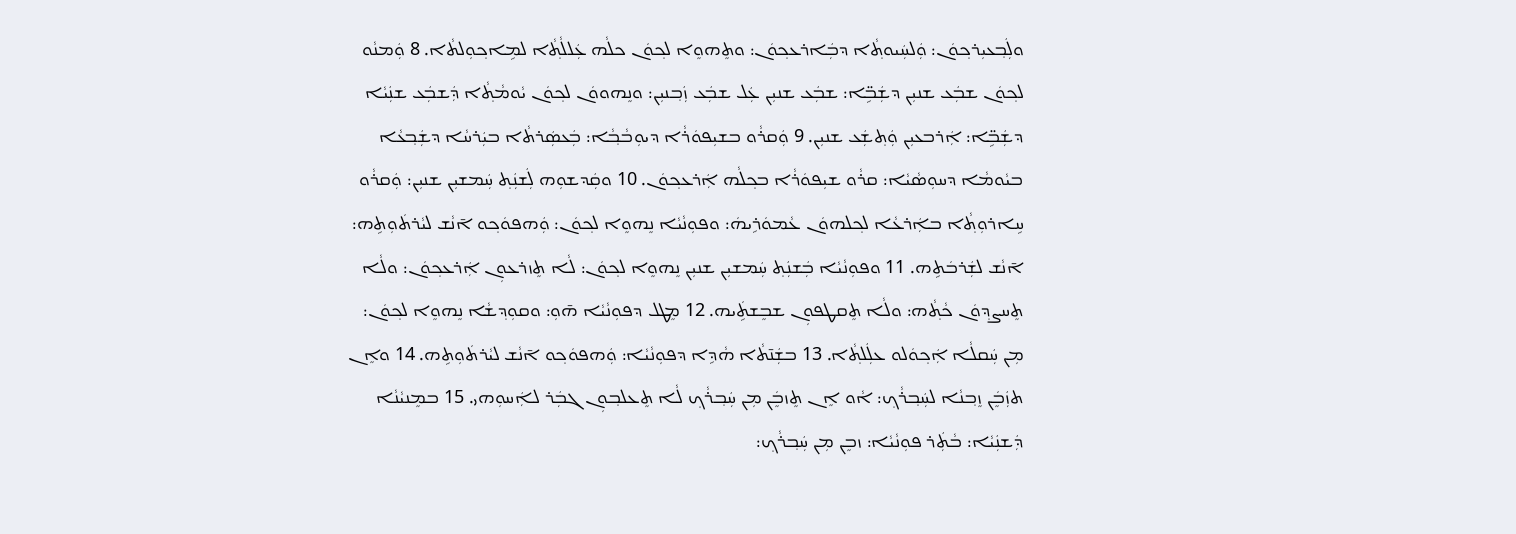ܘܠܲܒ݂ܥܝܼܪܟ݂ܘܿܢ: ܘܲܠܚܲܝܘܬ݂ܵܐ ܕܒܲܐܪܥܟ݂ܘܿܢ: ܘܬܸܗܘܸܐ ܠܟ݂ܘܿܢ ܟܠܵܗ ܥܲܠܠܵܬ݂ܵܐ ܠܡܹܐܟ݂ܘܼܠܬܵܐ. 8 ܘܲܡܢܵܘ ܠܟ݂ܘܿܢ ܫܒܲܥ ܫܢܝܼܢ ܕܫܲܒܹ̈ܐ: ܫܒܲܥ ܫܢܝܼܢ ܥܲܠ ܫܒܲܥ ܙܲܒ݂ܢܝܼܢ: ܘܢܸܗܘܘܿܢ ܠܟ݂ܘܿܢ ܝܵܘܡܵܬ݂ܵܐ ܕܲܫܒܲܥ ܫܢܲܝܵܐ ܕܫܲܒܹ̈ܐ: ܐܲܪܒܥܝܼܢ ܘܲܬ݂ܫܲܥ ܫܢܝܼܢ. 9 ܘܲܩܪܵܘ ܒܫܝܼܦܘܿܪܵܐ ܕܝܘܼܒܵܒ݂ܵܐ: ܒܲܥܣܲܪܬܵܐ ܒܝܲܪܚܵܐ ܕܫܲܒ݂ܥܵܐ ܒܝܵܘܡܵܐ ܕܚܘܼܣܵܝܵܐ: ܩܪܵܘ ܫܝܼܦܘܿܪܵܐ ܒܟ݂ܠܵܗ ܐܲܪܥܟ݂ܘܿܢ. 10 ܘܩܲܕܫܘܼܗ ܠܲܫܢܲܬ݂ ܚܲܡܫܝܼܢ ܫܢܝܼܢ: ܘܲܩܪܵܘ ܚܹܐܪܘܼܬ݂ܵܐ ܒܐܲܪܥܵܐ ܠܟ݂ܠܗܘܿܢ ܥܵܡܘܿܪܹܝܗܿ: ܘܦܘܼܢܵܝܵܐ ܢܸܗܘܸܐ ܠܟ݂ܘܿܢ: ܘܲܗܦܘܿܟ݂ܘ ܐ̄ܢܵܫ ܠܝܵܪܬܿܘܼܬܹܗ: ܐ̄ܢܵܫ ܠܫܲܪܒܿܬܹܗ. 11 ܘܦܘܼܢܵܝܵܐ ܒܲܫܢܲܬ݂ ܚܲܡܫܝܼܢ ܫܢܝܼܢ ܢܸܗܘܸܐ ܠܟ݂ܘܿܢ: ܠܵܐ ܬܸܙܪܥܘܼܢ ܐܲܪܥܟ݂ܘܿܢ: ܘܠܵܐ ܬܸܚܨܕ݂ܘܿܢ ܟܵܬ݂ܵܗ: ܘܠܵܐ ܬܸܩܛܦܘܼܢ ܫܒܸܫܬܹܿܝܗ. 12 ܡܸܛܠ ܕܦܘܼܢܵܝܵܐ ܗ̄ܘܼ: ܘܩܘܼܕ݂ܫܵܐ ܢܸܗܘܸܐ ܠܟ݂ܘܿܢ: ܡܼܢ ܚܲܩܠܵܐ ܐܲܟ݂ܘܿܠܘ ܥܠܲܠܬ݂ܵܐ. 13 ܒܫܲܢ̄ܬܵܐ ܗܵܕܹܐ ܕܦܘܼܢܵܝܵܐ: ܘܲܗܦܘܿܟ݂ܘ ܐ̄ܢܵܫ ܠܝܵܪܬܿܘܼܬܹܗ. 14 ܘܐܸܢ ܬܙܲܒܸܿܢ ܙܸܒ݂ܢܵܐ ܠܚܲܒ݂ܪܵܟ݂: ܐܵܘ ܐܸܢ ܬܸܙܒܸܿܢ ܡܼܢ ܚܲܒ݂ܪܵܟ݂ ܠܵܐ ܬܸܥܠܒ݂ܘܼܢ ܓܒܲܪ ܠܐܲܚܘܼܗܝ. 15 ܒܡܸܢܝܵܢܵܐ ܕܲܫܢܲܝܵܐ: ܒܵܬܲܪ ܦܘܼܢܵܝܵܐ: ܙܒܸܢ ܡܼܢ ܚܲܒ݂ܪܵܟ݂: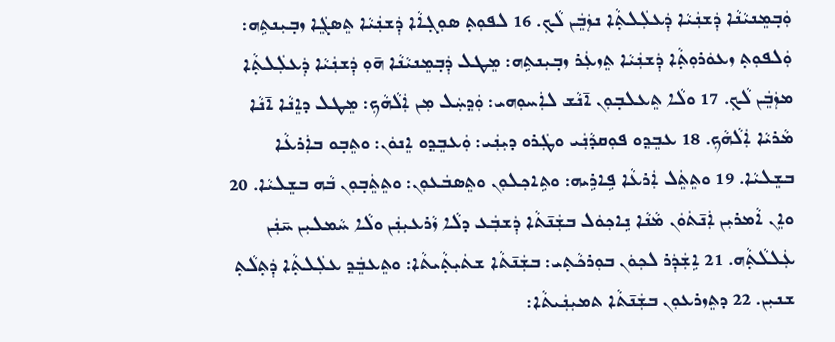ܘܲܒ݂ܡܸܢܝܵܢܵܐ ܕܲܫܢܲܝܵܐ ܕܲܥܠܲܠܬ݂ܵܐ ܢܙܲܒܸܿܢ ܠܵܟ݂. 16 ܠܦܘܼܬ݂ ܣܘܼܓ݂ܐܵܐ ܕܲܫܢܲܝܵܐ ܬܸܣܓܸܿܐ ܙܒ݂ܝܼܢܬܹܗ: ܘܲܠܦܘܼܬ݂ ܙܥܘܿܪܘܼܬ݂ܵܐ ܕܲܫܢܲܝܵܐ ܬܸܙܥܲܪ ܙܒ݂ܝܼܢܬܹܗ: ܡܸܛܠ ܕܲܒ݂ܡܸܢܝܵܢܵܐ ܗ̄ܘܼ ܕܲܫܢܲܝܵܐ ܕܲܥܠܲܠܬ݂ܵܐ ܡܙܲܒܸܿܢ ܠܵܟ݂. 17 ܘܠܵܐ ܬܸܥܠܒ݂ܘܼܢ ܐ̄ܢܵܫ ܠܐܲܚܘܼܗܝ: ܘܲܕ݂ܚܲܠ ܡܼܢ ܐܲܠܵܗܵܟ݂: ܡܸܛܠ ܕܐܸܢܵܐ ܐ̄ܢܵܐ ܡܵܪܝܵܐ ܐܲܠܵܗܵܟ݂. 18 ܥܒܸܕ݂ܘ ܦܘܼܩܕܵܢܲܝ ܘܛܲܪܘ ܕܝܼܢܲܝ: ܘܲܥܒܸܕ݂ܘ ܐܸܢܘܿܢ: ܘܬܸܒ݂ܘ ܒܐܲܪܥܵܐ ܒܫܸܠܝܵܐ. 19 ܘܬܸܬܸܿܠ ܐܲܪܥܵܐ ܦܹܐܪܹܝܗ: ܘܬܹܐܟ݂ܠܘܼܢ ܘܬܸܣܒܿܥܘܼܢ: ܘܬܸܬܸܿܒ݂ܘܼܢ ܒܵܗ ܒܫܸܠܝܵܐ. 20 ܘܐܸܢ ܐܵܡܪܝܼܢ ܐܲܢ̄ܬܿܘܿܢ ܡܵܢܵܐ ܢܹܐܟ݂ܘܿܠ ܒܫܲܢ̄ܬܵܐ ܕܲܫܒܲܥ ܕܠܵܐ ܙܵܪܥܝܼܢܲܢ ܘܠܵܐ ܚܵܡܠܝܼܢ ܚ̄ܢܲܢ ܥܲܠܠܵܬ݂ܵܗ. 21 ܐܹܫܲܕܲܪ ܠܟ݂ܘܿܢ ܒܘܼܪܟܵܬ݂ܝ: ܒܫܲܢ̄ܬܵܐ ܫܬܿܝܼܬ݂ܵܝܬܵܐ: ܘܬܸܥܒܸܿܕ݂ ܥܠܲܠܬ݂ܵܐ ܕܲܬ݂ܠܵܬ݂ ܫܢܝܼܢ. 22 ܕܬܸܙܪܥܘܼܢ ܒܫܲܢ̄ܬܵܐ ܬܡܝܼܢܲܝܬܵܐ: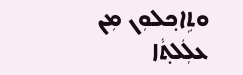ܘܬܹܐܟ݂ܠܘܼܢ ܡܼܢ ܥܠܲܠܬ݂ܵܐ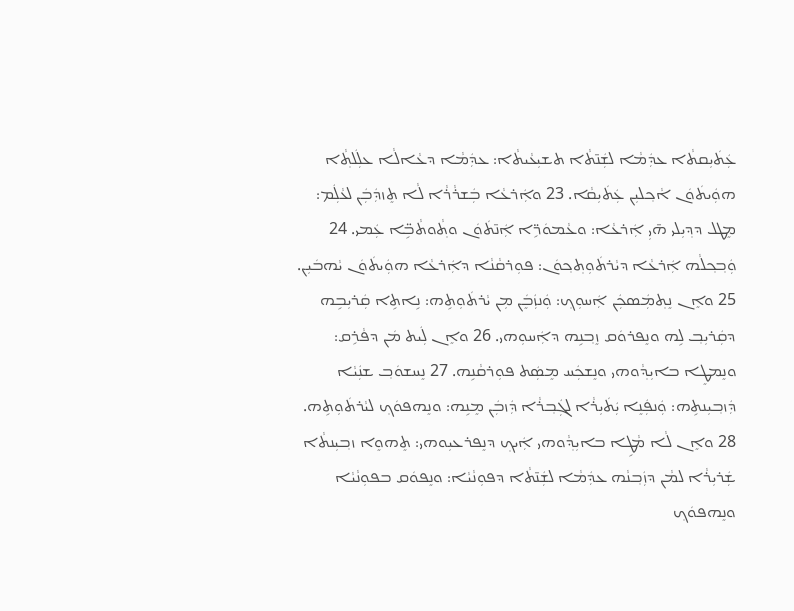ܥܲܬܿܝܼܩܬܵܐ ܥܕܲܡܵܐ ܠܫܲܢ̄ܬܵܐ ܬܫܝܼܥܵܝܬܵܐ: ܥܕܲܡܵܐ ܕܥܵܐܠܵܐ ܥܠܲܠܬ݂ܵܐ ܗܘܲܝܬܿܘܿܢ ܐܵܟ݂ܠܝܼܢ ܥܲܬܿܝܼܩܵܐ. 23 ܘܐܲܪܥܵܐ ܒܲܫܪܵܪܵܐ ܠܵܐ ܬܸܙܕܲܒܲܢ ܠܥܵܠܲܡ: ܡܸܛܠ ܕܕ݂ܝܼܠܝ ܗ̄ܝܼ ܐܲܪܥܵܐ: ܘܥܵܡܘܿܪܹ̈ܐ ܐܲܢ̄ܬܿܘܿܢ ܘܬ݂ܵܘܬܵܒܹ̈ܐ ܥܲܡܝ. 24 ܘܲܒ݂ܟ݂ܠܵܗ ܐܲܪܥܵܐ ܕܝܵܪܬܿܘܼܬ݂ܟ݂ܘܿܢ: ܦܘܼܪܩܵܢܵܐ ܕܐܲܪܥܵܐ ܗܘܲܝܬܿܘܿܢ ܝܵܗܒܿܝܼܢ. 25 ܘܐܸܢ ܢܸܬ݂ܡܲܣܟܲܢ ܐܲܚܘܼܟ݂: ܘܲܢܙܲܒܸܿܢ ܡܼܢ ܝܵܪܬܿܘܼܬܹܗ: ܢܹܐܬܹܐ ܩܲܪܝܼܒܹܗ ܕܩܲܪܝܼܒ݂ ܠܹܗ ܘܢܸܦܪܘܿܩ ܙܸܒ݂ܢܹܗ ܕܐܲܚܘܼܗܝ. 26 ܘܐܸܢ ܠܲܝܬ ܡܿܢ ܕܦܵܪܹܩ: ܘܢܸܡܛܸܐ ܒܐܝܼܕ݂ܵܘܗܝ ܘܢܸܫܟܲܚ ܡܸܣܲܬ ܦܘܼܪܩܵܢܹܗ. 27 ܢܸܚܫܘܿܒ݂ ܫܢܲܝܵܐ ܕܲܙܒ݂ܝܼܢܬܹܗ: ܘܲܢܦܲܢܸܐ ܝܲܬܿܝܼܪܵܐ ܠܓܲܒ݂ܪܵܐ ܕܲܙܒܲܢ ܡܸܢܹܗ: ܘܢܸܗܦܘܿܟ݂ ܠܝܵܪܬܿܘܼܬܹܗ. 28 ܘܐܸܢ ܠܵܐ ܡܵܛܹܐ ܒܐܝܼܕ݂ܵܘܗܝ ܐܲܝܟ݂ ܕܢܸܦܪܥܝܼܘܗܝ: ܬܸܗܘܸܐ ܙܒ݂ܝܼܢܬܵܐ ܫܲܪܝܼܪܵܐ ܠܡܵܢ ܕܙܲܒ݂ܢܵܗ ܥܕܲܡܵܐ ܠܫܲܢ̄ܬܵܐ ܕܦܘܼܢܵܝܵܐ: ܘܢܸܦܘܿܩ ܒܦܘܼܢܵܝܵܐ ܘܢܸܗܦܘܿܟ݂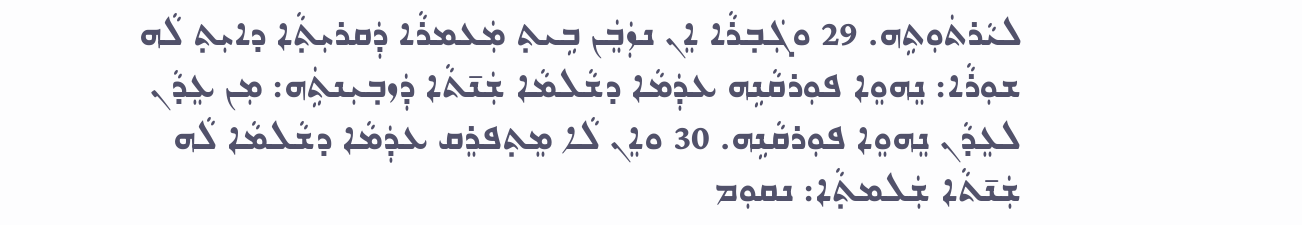ܠܝܵܪܬܿܘܼܬܹܗ. 29 ܘܓܲܒ݂ܪܵܐ ܐܸܢ ܢܙܲܒܸܿܢ ܒܹܝܬ݂ ܡܲܥܡܪܵܐ ܕܲܩܪܝܼܬ݂ܵܐ ܕܐܝܼܬ݂ ܠܵܗ ܫܘܼܪܵܐ: ܢܸܗܘܸܐ ܦܘܼܪܩܵܢܹܗ ܥܕܲܡܵܐ ܕܫܵܠܡܵܐ ܫܲܢ̄ܬܵܐ ܕܲܙܒ݂ܝܼܢܬܹܿܗ: ܡܼܢ ܥܸܕܵܢ ܠܥܸܕܵܢ ܢܸܗܘܸܐ ܦܘܼܪܩܵܢܹܗ. 30 ܘܐܸܢ ܠܵܐ ܡܸܬ݂ܦܪܸܩ ܥܕܲܡܵܐ ܕܫܵܠܡܵܐ ܠܵܗ ܫܲܢ̄ܬܵܐ ܫܲܠܡܬ݂ܵܐ: ܢܩܘܼܡ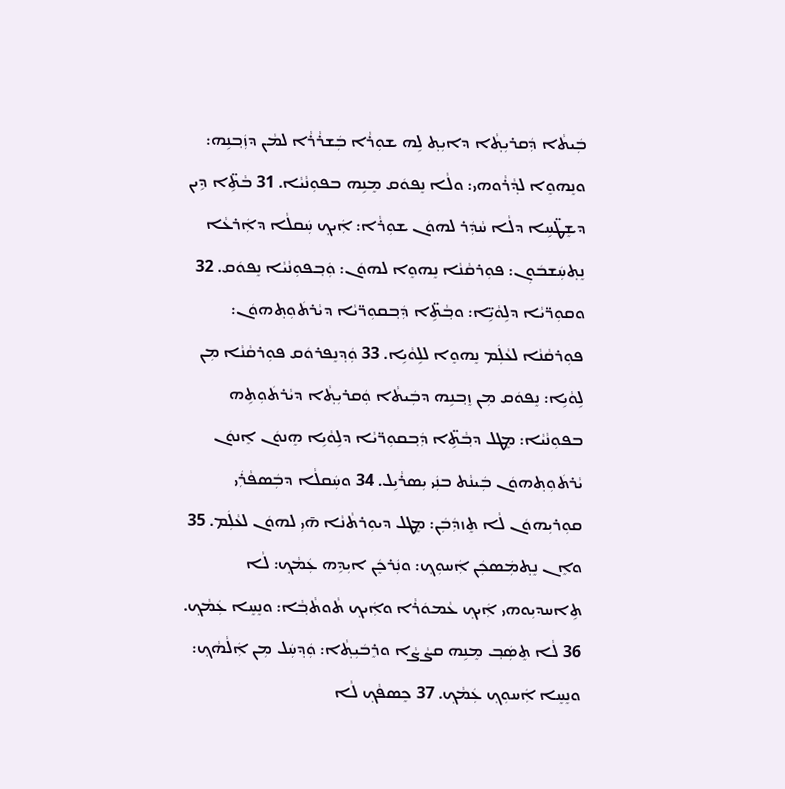ܒܲܝܬܵܐ ܕܲܩܪܝܼܬ݂ܵܐ ܕܐܝܼܬ݂ ܠܹܗ ܫܘܼܪܵܐ ܒܲܫܪܵܪܵܐ ܠܡܵܢ ܕܙܲܒ݂ܢܹܗ: ܘܢܸܗܘܸܐ ܠܕ݂ܵܪܵܘܗܝ: ܘܠܵܐ ܢܸܦܘܿܩ ܡܸܢܹܗ ܒܦܘܼܢܵܝܵܐ. 31 ܒܵܬܹ̈ܐ ܕܹܝܢ ܕܫܸܛ̈ܚܹܐ ܕܠܵܐ ܚܵܕܲܪ ܠܗܘܿܢ ܫܘܼܪܵܐ: ܐܲܝܟ݂ ܚܲܩܠܵܐ ܕܐܲܪܥܵܐ ܢܸܬ݂ܚܲܫܒܿܘܼܢ: ܦܘܼܪܩܵܢܵܐ ܢܸܗܘܸܐ ܠܗܘܿܢ: ܘܲܒ݂ܦܘܼܢܵܝܵܐ ܢܸܦܘܿܩ. 32 ܘܩܘܼܪ̈ܝܵܐ ܕܠܹܘܵܝܹ̈ܐ: ܘܒ݂ܵܬܹ̈ܐ ܕܲܒ݂ܩܘܼܪ̈ܝܵܐ ܕܝܵܪܬܿܘܼܬ݂ܗܘܿܢ: ܦܘܼܪܩܵܢܵܐ ܠܥܵܠܲܡ ܢܸܗܘܸܐ ܠܠܹܘܵܝܹܐ. 33 ܘܲܕ݂ܢܸܦܪܘܿܩ ܦܘܼܪܩܵܢܵܐ ܡܼܢ ܠܹܘܵܝܹܐ: ܢܸܦܘܿܩ ܡܼܢ ܙܸܒ݂ܢܹܗ ܕܒܲܝܬܵܐ ܘܲܩܪܝܼܬ݂ܵܐ ܕܝܵܪܬܿܘܼܬܹܗ ܒܦܘܼܢܵܝܵܐ: ܡܸܛܠ ܕܒ݂ܵܬܹ̈ܐ ܕܲܒ݂ܩܘܼܪ̈ܝܵܐ ܕܠܹܘܵܝܹܐ ܗܸܢܘܿܢ ܐܸܢܘܿܢ ܝܵܪܬܿܘܼܬ݂ܗܘܿܢ ܒܲܝܢܵܬ ܒܢܲܝ ܝܼܣܪܵܝܹܠ. 34 ܘܚܲܩܠܵܐ ܕܒܲܣܦܵܪܲܝ ܩܘܼܪܝܼܗܘܿܢ ܠܵܐ ܬܸܙܕܲܒܲܢ: ܡܸܛܠ ܕܝܘܼܪܬܵܢܵܐ ܗ̄ܝܼ ܠܗܘܿܢ ܠܥܵܠܲܡ. 35 ܘܐܸܢ ܢܸܬ݂ܡܲܣܟܲܢ ܐܲܚܘܼܟ݂: ܘܢܲܪܟܸܿܢ ܐܝܼܕܹܗ ܥܲܡܵܟ݂: ܠܵܐ ܬܹܐܚܕܝܼܘܗܝ ܐܲܝܟ݂ ܥܵܡܘܿܪܵܐ ܘܐܲܝܟ݂ ܬܵܘܬܵܒ݂ܵܐ: ܘܢܸܚܸܐ ܥܲܡܵܟ݂. 36 ܠܵܐ ܬܸܣܲܒ݂ ܡܸܢܹܗ ܩܨܵܨܵܐ ܘܪܸܒܿܝܼܬ݂ܵܐ: ܘܲܕ݂ܚܲܠ ܡܼܢ ܐܲܠܵܗܵܟ݂: ܘܢܸܚܸܐ ܐܲܚܘܼܟ݂ ܥܲܡܵܟ݂. 37 ܟܸܣܦܵܟ݂ ܠܵܐ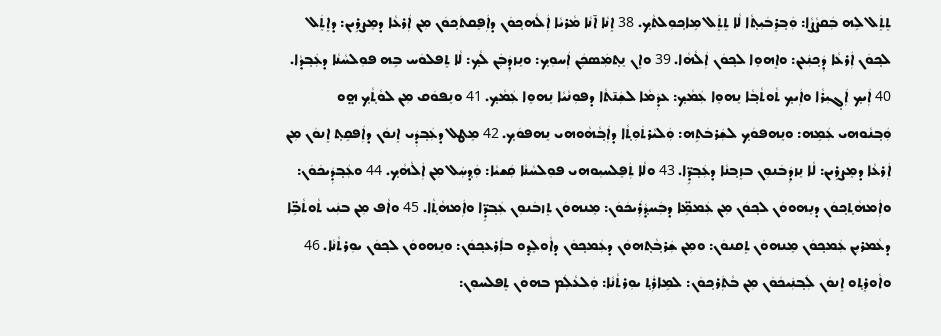ܬܸܬܸܿܠ ܠܹܗ ܒܲܩܨܵܨܵܐ: ܘܲܒ݂ܪܸܒܿܝܼܬ݂ܵܐ ܠܵܐ ܬܸܬܸܿܠ ܡܹܐܟ݂ܘܼܠܬܵܟ݂. 38 ܐܸܢܵܐ ܐ̄ܢܵܐ ܡܵܪܝܵܐ ܐܲܠܵܗܟ݂ܘܿܢ ܕܐܲܦܸܩܬܿܟ݂ܘܿܢ ܡܼܢ ܐܲܪܥܵܐ ܕܡܸܨܪܹܝܢ: ܕܐܸܬܸܿܠ ܠܟ݂ܘܿܢ ܐܲܪܥܵܐ ܕܲܟ݂ܢܲܥܢ: ܘܐܸܗܘܸܐ ܠܟ݂ܘܿܢ ܐܲܠܵܗܵܐ. 39 ܘܐܸܢ ܢܸܬ݂ܡܲܣܟܲܢ ܐܲܚܘܼܟ݂: ܘܢܸܙܕܲܒܲܢ ܠܵܟ݂: ܠܵܐ ܬܸܦܠܘܿܚ ܒܹܗ ܦܘܼܠܚܵܢܵܐ ܕܥܲܒ݂ܕܵܐ. 40 ܐܲܝܟ݂ ܐܲܓ݂ܝܼܪܵܐ ܘܐܲܝܟ݂ ܬܵܘܬܵܒ݂ܵܐ ܢܸܗܘܸܐ ܥܲܡܵܟ݂: ܥܕܲܡܵܐ ܠܫܲܢ̄ܬܵܐ ܕܦܘܼܢܵܝܵܐ ܢܸܗܘܸܐ ܥܲܡܵܟ݂. 41 ܘܢܸܦܘܿܩ ܡܼܢ ܠܘܵܬ݂ܵܟ݂ ܗ̤ܘ ܘܲܒ݂ܢܵܘܗܝ ܥܲܡܹܗ: ܘܢܸܗܦܘܿܟ݂ ܠܫܲܪܒܿܬܹܗ: ܘܲܠܝܵܪܬܿܘܼܬ݂ܵܐ ܕܐܲܒ݂ܵܗܵܘܗܝ ܢܸܗܦܘܿܟ݂. 42 ܡܸܛܠ ܕܥܲܒ݂ܕܲܝ ܐܸܢܘܿܢ ܕܐܲܦܩܹܬ݂ ܐܸܢܘܿܢ ܡܼܢ ܐܲܪܥܵܐ ܕܡܸܨܪܹܝܢ: ܠܵܐ ܢܸܙܕܲܒܿܢܘܼܢ ܒܙܸܒ݂ܢܵܐ ܕܥܲܒ݂ܕܹ̈ܐ. 43 ܘܠܵܐ ܬܲܦܸܠܚܝܼܘܗܝ ܦܘܼܠܚܵܢܵܐ ܩܲܫܝܵܐ: ܘܲܕ݂ܚܲܠ ܡܼܢ ܐܲܠܵܗܵܟ݂. 44 ܘܥܲܒ݂ܕܲܝܟܿܘܿܢ: ܘܐܲܡܗܵܬ݂ܟ݂ܘܿܢ ܕܢܸܗܘܘܿܢ ܠܟ݂ܘܿܢ ܡܼܢ ܥܲܡܡܹ̈ܐ ܕܒܲܚܕ݂ܵܪܲܝܟܿܘܿܢ: ܡܸܢܗܘܿܢ ܬܸܙܒܿܢܘܼܢ ܥܲܒ݂ܕܹ̈ܐ ܘܐܲܡܗܵܬ݂ܵܐ. 45 ܘܐܵܦ ܡܼܢ ܒܢܲܝ ܬܵܘܬܵܒܹ̈ܐ ܕܥܵܡܪܝܼܢ ܥܲܡܟ݂ܘܿܢ ܡܸܢܗܘܿܢ ܬܸܩܢܘܿܢ: ܘܡܼܢ ܫܲܪܒ݂ܵܬ݂ܗܘܿܢ ܕܥܲܡܟ݂ܘܿܢ ܕܐܵܘܠܸܕ݂ܘ ܒܐܲܪܥܟ݂ܘܿܢ: ܘܢܸܗܘܘܿܢ ܠܟ݂ܘܿܢ ܝܘܼܪܬܵܢܵܐ. 46 ܘܐܵܘܪܸܬ݂ܘ ܐܸܢܘܿܢ ܠܲܒ݂ܢܲܝܟܿܘܿܢ ܡܼܢ ܒܵܬܲܪܟ݂ܘܿܢ: ܠܡܹܐܪܲܬ݂ ܝܘܼܪܬܵܢܵܐ: ܘܲܠܥܵܠܲܡ ܒܗܘܿܢ ܬܸܦܠܚܘܼܢ: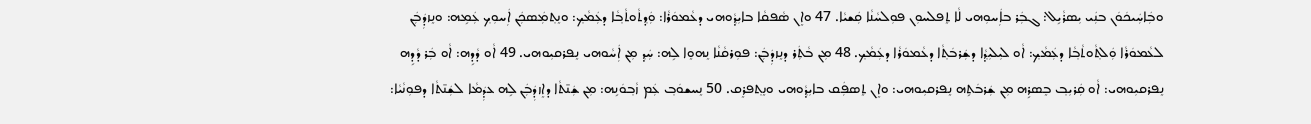ܘܒܲܐܚܲܝܟܿܘܿܢ ܒܢܲܝ ܝܼܣܪܵܝܹܠ: ܓܒܲܪ ܒܐܲܚܘܼܗܝ ܠܵܐ ܬܸܦܠܚܘܼܢ ܦܘܼܠܚܵܢܵܐ ܩܲܫܝܵܐ. 47 ܘܐܸܢ ܣܵܦܩܵܐ ܒܐܝܼܕ݂ܵܘܗܝ ܕܥܵܡܘܿܪܵܐ: ܘܲܕ݂ܬܵܘܬܵܒ݂ܵܐ ܕܥܲܡܵܟ݂: ܘܢܸܬ݂ܡܲܣܟܲܢ ܐܲܚܘܼܟ݂ ܥܲܡܹܗ: ܘܢܸܙܕܲܒܲܢ ܠܥܵܡܘܿܪܵܐ ܘܲܠܬ݂ܵܘܬܵܒ݂ܵܐ ܕܥܲܡܵܟ݂: ܐܵܘ ܠܝܼܠܝܼܕ݂ܵܐ ܕܫܲܪܒܿܬ݂ܵܐ ܕܥܵܡܘܿܪܵܐ ܕܥܲܡܵܟ݂. 48 ܡܼܢ ܒܵܬܲܪ ܕܢܸܙܕܲܒܲܢ: ܦܘܼܪܩܵܢܵܐ ܢܸܗܘܸܐ ܠܹܗ: ܚܲܕ݂ ܡܼܢ ܐܲܚܵܘܗܝ ܢܸܦܪܩܝܼܘܗܝ. 49 ܐܵܘ ܕܵܕܹܗ: ܐܵܘ ܒܲܪ ܕܵܕܹܗ ܢܸܦܪܩܝܼܘܗܝ: ܐܵܘ ܩܲܪܝܼܒ݂ ܒܸܣܪܹܗ ܡܼܢ ܫܲܪܒܿܬܹܗ ܢܸܦܪܩܝܼܘܗܝ: ܘܐܸܢ ܬܸܣܦܲܩ ܒܐܝܼܕ݂ܵܘܗܝ ܘܢܸܬ݂ܦܪܸܩ. 50 ܢܸܚܫܘܿܒ݂ ܥܲܡ ܙܵܒ݂ܘܿܢܹܗ: ܡܼܢ ܫܲܢ̄ܬܵܐ ܕܐܸܙܕܲܒܲܢ ܠܹܗ ܥܕܲܡܵܐ ܠܫܲܢ̄ܬܵܐ ܕܦܘܼܢܵܝܵܐ: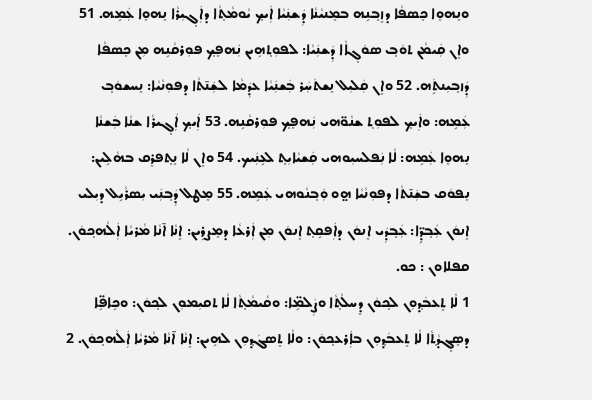ܘܢܸܗܘܸܐ ܟܸܣܦܵܐ ܕܙܸܒ݂ܢܹܗ ܒܡܸܢܝܵܢܵܐ ܕܲܫܢܲܝܵܐ ܐܲܝܟ݂ ܝܵܘܡܵܬ݂ܵܐ ܕܐܲܓ݂ܝܼܪܵܐ ܢܸܗܘܸܐ ܥܲܡܹܗ. 51 ܘܐܸܢ ܩܲܝܡܵܢ ܬܘܿܒ݂ ܣܘܿܓ݂ܐܵܐ ܕܲܫܢܲܝܵܐ: ܠܦܘܼܬ݂ܗܹܝܢ ܢܲܗܦܸܟ݂ ܦܘܼܪܩܵܢܹܗ ܡܼܢ ܟܸܣܦܵܐ ܕܲܙܒ݂ܝܼܢܬܹܿܗ. 52 ܘܐܸܢ ܩܲܠܝܼܠ ܢܸܫܬܿܚܲܪ ܒܲܫܢܲܝܵܐ ܥܕܲܡܵܐ ܠܫܲܢ̄ܬܵܐ ܕܦܘܼܢܵܝܵܐ: ܢܸܚܫܘܿܒ݂ ܥܲܡܹܗ: ܘܐܲܝܟ݂ ܠܦܘܼܬ݂ ܫܢܵܘ̈ܗܝ ܢܲܗܦܸܟ݂ ܦܘܼܪܩܵܢܹܗ. 53 ܐܲܝܟ݂ ܐܲܓ݂ܝܪܵܐ ܫܢܵܐ ܒܲܫܢܵܐ ܢܸܗܘܸܐ ܥܲܡܹܗ: ܠܵܐ ܢܲܦܠܚܝܼܘܗܝ ܩܲܫܝܵܐܝܼܬ݂ ܠܥܹܢܲܝܟ. 54 ܘܐܸܢ ܠܵܐ ܢܸܬ݂ܦܪܸܩ ܒܗܵܠܹܝܢ: ܢܸܦܘܿܩ ܒܫܲܢ̄ܬܵܐ ܕܦܘܼܢܵܝܵܐ ܗ̤ܘ ܘܲܒ݂ܢܵܘܗܝ ܥܲܡܹܗ. 55 ܡܸܛܠ ܕܲܒ݂ܢܲܝ ܝܼܣܪܵܝܹܠ ܕܝܼܠܝ ܐܸܢܘܿܢ ܥܲܒ݂ܕܹ̈ܐ: ܥܲܒ݂ܕܲܝ ܐܸܢܘܿܢ ܕܐܲܦܩܹܬ݂ ܐܸܢܘܿܢ ܡܼܢ ܐܲܪܥܵܐ ܕܡܸܨܪܹܝܢ: ܐܸܢܵܐ ܐ̄ܢܵܐ ܡܵܪܝܵܐ ܐܲܠܵܗܟ݂ܘܿܢ.
ܩܦܠܐܘܢ : ܟܘ.
1 ܠܵܐ ܬܸܥܒܿܕ݂ܘܼܢ ܠܟ݂ܘܿܢ ܕܸܚܠܵܬ݂ܵܐ ܘܨܲܠܡܹ̈ܐ: ܘܩܵܝܡܵܬ݂ܵܐ ܠܵܐ ܬܩܝܼܡܘܼܢ ܠܟ݂ܘܿܢ: ܘܟܹܐܦܹ̈ܐ ܕܣܸܓ݂ܕܵܬ݂ܵܐ ܠܵܐ ܬܸܥܒܿܕ݂ܘܼܢ ܒܐܲܪܥܟ݂ܘܿܢ: ܘܠܵܐ ܬܸܣܓܿܕ݂ܘܼܢ ܠܗܹܝܢ: ܐܸܢܵܐ ܐ̄ܢܵܐ ܡܵܪܝܵܐ ܐܲܠܵܗܟ݂ܘܿܢ. 2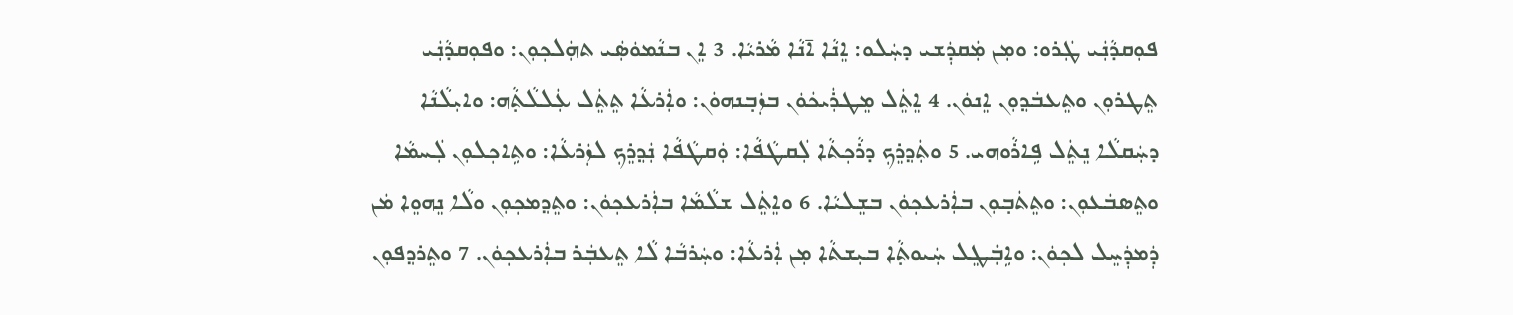ܦܘܼܩܕܵܢܲܝ ܛܲܪܘ: ܘܡܼܢ ܡܲܩܕܲܫܝ ܕܚܲܠܘ: ܐܸܢܵܐ ܐ̄ܢܵܐ ܡܵܪܝܵܐ. 3 ܐܸܢ ܒܢܵܡܘܿܣܲܝ ܬܗܲܠܟ݂ܘܼܢ: ܘܦܘܼܩܕܵܢܲܝ ܬܸܛܪܘܼܢ ܘܬܸܥܒܿܕ݂ܘܼܢ ܐܸܢܘܿܢ. 4 ܐܸܬܸܿܠ ܡܸܛܪܲܝܟܿܘܿܢ ܒܙܲܒ݂ܢܗܘܿܢ: ܘܐܲܪܥܵܐ ܬܸܬܸܿܠ ܥܲܠܠܵܬ݂ܵܗ: ܘܐܝܼܠܵܢܵܐ ܕܚܲܩܠܵܐ ܢܸܬܸܿܠ ܦܹܐܪܵܘܗܝ. 5 ܘܬܲܕ݂ܪܸܟ݂ ܕܪܵܟ݂ܬܵܐ ܠܲܩܛܵܦܵܐ: ܘܲܩܛܵܦܵܐ ܢܲܕ݂ܪܸܟ݂ ܠܙܲܪܥܵܐ: ܘܬܹܐܟ݂ܠܘܼܢ ܠܲܚܡܵܐ ܘܬܸܣܒܿܥܘܼܢ: ܘܬܸܬܿܒ݂ܘܼܢ ܒܐܲܪܥܟ݂ܘܿܢ ܒܫܸܠܝܵܐ. 6 ܘܐܸܬܸܿܠ ܫܠܵܡܵܐ ܒܐܲܪܥܟ݂ܘܿܢ: ܘܬܸܕ݂ܡܟ݂ܘܼܢ ܘܠܵܐ ܢܸܗܘܸܐ ܡܿܢ ܕܲܡܕܲܚܸܠ ܠܟ݂ܘܿܢ: ܘܐܹܒܲܛܸܠ ܚܲܝܘܬ݂ܵܐ ܒܝܼܫܬܵܐ ܡܼܢ ܐܲܪܥܵܐ: ܘܚܲܪܒܵܐ ܠܵܐ ܬܸܥܒܲܪ ܒܐܲܪܥܟ݂ܘܿܢ. 7 ܘܬܸܪܕ݂ܦܘܼܢ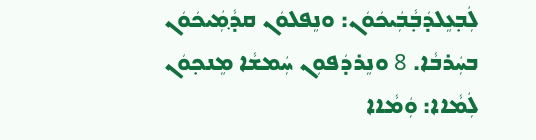ܠܲܒ݂ܥܸܠܕܿܒ݂ܵܒܲܝܟܿܘܿܢ: ܘܢܸܦܠܘܿܢ ܩܕ݂ܵܡܲܝܟܿܘܿܢ ܒܚܲܪܒܵܐ. 8 ܘܢܸܪܕܿܦܘܼܢ ܚܲܡܫܵܐ ܡܸܢܟ݂ܘܿܢ ܠܲܡܵܐܐ: ܘܲܡܵܐܐ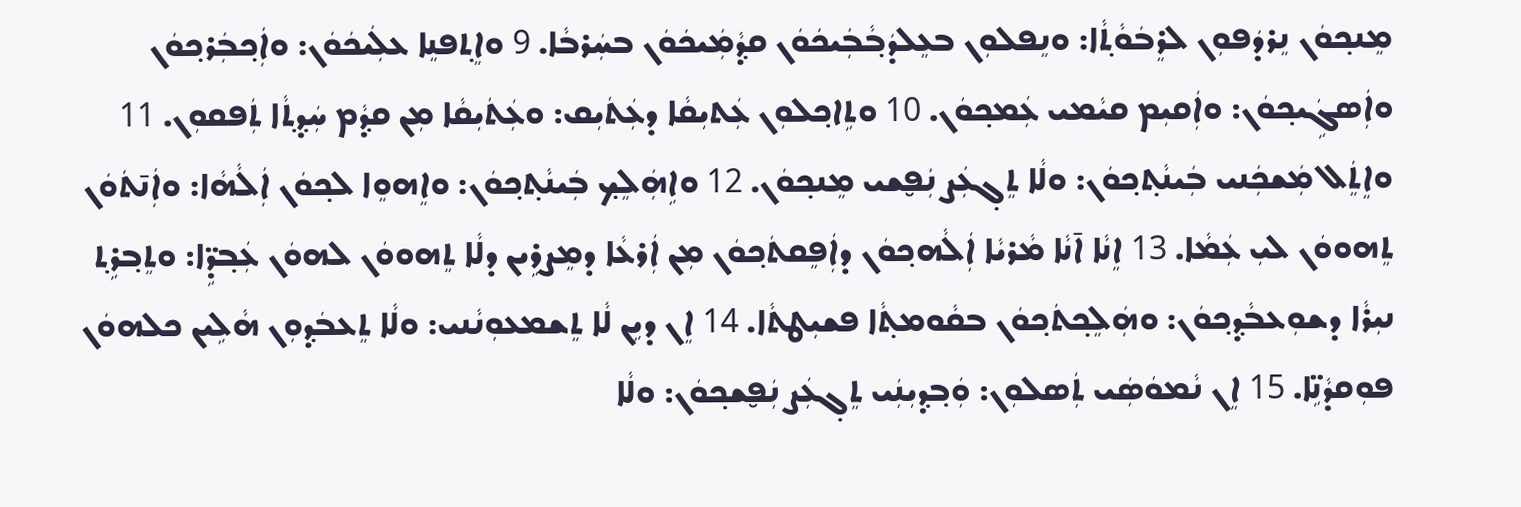ܡܸܢܟ݂ܘܿܢ ܢܸܪܕܿܦܘܼܢ ܠܪܸܒܿܘܵܬ݂ܵܐ: ܘܢܸܦܠܘܼܢ ܒܥܸܠܕܿܒ݂ܵܒܲܝܟܿܘܿܢ ܩܕ݂ܵܡܲܝܟܿܘܿܢ ܒܚܲܪܒܵܐ. 9 ܘܐܸܬ݂ܦܢܸܐ ܥܠܲܝܟܿܘܿܢ: ܘܐܲܟ݂ܒܲܪܟ݂ܘܿܢ ܘܐܲܣܓܹܿܝܟ݂ܘܿܢ: ܘܐܲܩܝܼܡ ܩܝܵܡܝ ܥܲܡܟ݂ܘܿܢ. 10 ܘܬܹܐܟ݂ܠܘܼܢ ܥܲܬܝܼܩܵܐ ܕܥܲܬܿܝܼܩ: ܘܥܲܬܿܝܼܩܵܐ ܡܼܢ ܩܕ݂ܵܡ ܚܲܕ݂ܬ݂ܵܐ ܬܲܦܩܘܼܢ. 11 ܘܐܸܬܸܿܠ ܡܲܫܟܲܢܝ ܒܲܝܢܵܬ݂ܟ݂ܘܿܢ: ܘܠܵܐ ܬܸܓ݂ܥܲܨ ܢܲܦ̮ܫܝ ܡܸܢܟ݂ܘܿܢ. 12 ܘܐܹܗܲܠܸܟ݂ ܒܲܝܢܵܬ݂ܟ݂ܘܿܢ: ܘܐܸܗܘܸܐ ܠܟ݂ܘܿܢ ܐܲܠܵܗܵܐ: ܘܐܲܢ̄ܬܿܘܿܢ ܬܸܗܘܘܿܢ ܠܝܼ ܥܲܡܵܐ. 13 ܐܸܢܵܐ ܐ̄ܢܵܐ ܡܵܪܝܵܐ ܐܲܠܵܗܟ݂ܘܿܢ ܕܐܲܦܸܩܬܿܟ݂ܘܿܢ ܡܼܢ ܐܲܪܥܵܐ ܕܡܸܨܪܹܝܢ ܕܠܵܐ ܬܸܗܘܘܿܢ ܠܗܘܿܢ ܥܲܒ݂ܕܹ̈ܐ: ܘܬܸܒ݂ܪܹܬ݂ ܢܝܼܪܵܐ ܕܫܘܼܥܒܵܕ݂ܟ݂ܘܿܢ: ܘܗܲܠܸܟ݂ܬܿܟ݂ܘܿܢ ܒܩܵܘܡܬ݂ܵܐ ܦܫܝܼܛܬܵܐ. 14 ܐܸܢ ܕܝܹܢ ܠܵܐ ܬܸܫܡܥܘܼܢܵܢܝ: ܘܠܵܐ ܬܸܥܒܿܕ݂ܘܼܢ ܗܵܠܹܝܢ ܟܠܗܘܿܢ ܦܘܼܩܕܵܢܹ̈ܐ. 15 ܐܸܢ ܢܵܡܘܿܣܲܝ ܬܲܣܠܘܼܢ: ܘܲܒ݂ܕ݂ܝܼܢܲܝ ܬܸܓ݂ܥܲܨ ܢܲܦ̮ܫܟ݂ܘܿܢ: ܘܠܵܐ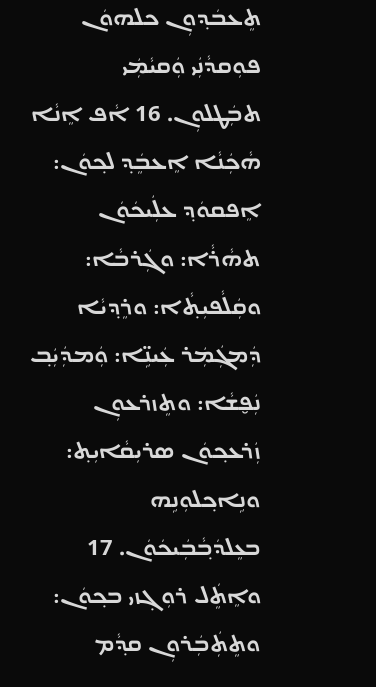ܬܸܥܒܿܕ݂ܘܼܢ ܟܠܗܘܿܢ ܦܘܼܩܕܵܢܲܝ ܘܲܩܝܵܡܲܝ ܬܒܲܛܠܘܼܢ. 16 ܐܵܦ ܐܸܢܵܐ ܗܵܟܲܢܵܐ ܐܸܥܒܸܿܕ݂ ܠܟ݂ܘܿܢ: ܐܸܦܩܘܿܕ݂ ܥܠܲܝܟܿܘܿܢ ܬܗܵܪܵܐ: ܘܓܲܪܒܵܐ: ܘܩܲܠܵܦܝܼܬ݂ܵܐ: ܘܪܸܕ݂ܝܵܐ ܕܲܡܓܲܡܲܪ ܥܲܝܢܹ̈ܐ: ܘܲܡܕܲܝܲܒ݂ ܢܲܦ̮ܫܵܐ: ܘܬܸܙܪܥܘܼܢ ܙܲܪܥܟ݂ܘܿܢ ܣܪܝܼܩܵܐܝܼܬ݂: ܘܢܹܐܟ݂ܠܘܼܢܹܗ ܒܥܸܠܕܿܒ݂ܵܒܲܝܟܿܘܿܢ. 17 ܘܐܸܬܸܿܠ ܪܘܼܓ݂ܙܝ ܒܟ݂ܘܿܢ: ܘܬܸܬܲܒܲܪܘܼܢ ܩܕ݂ܵܡ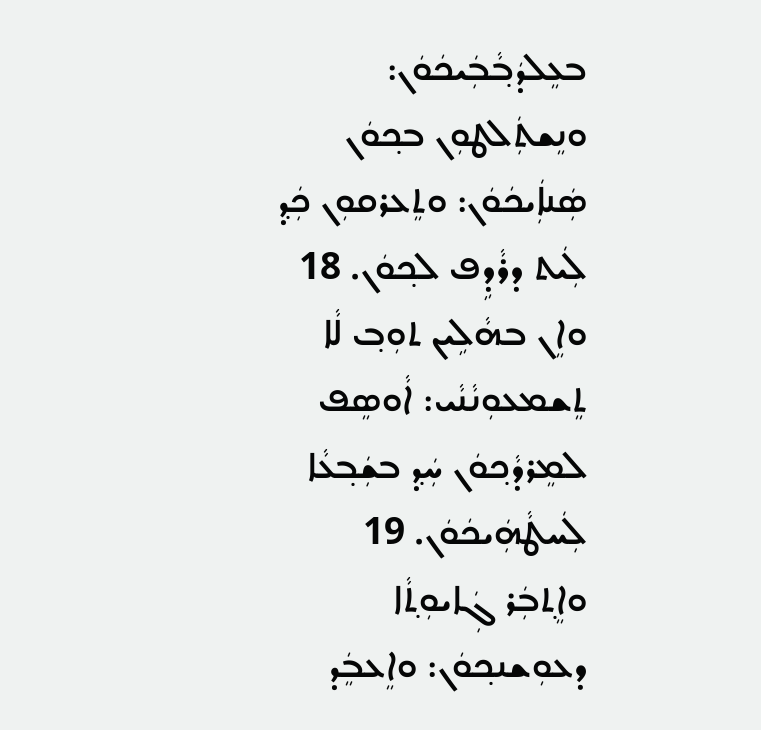ܒܥܸܠܕܿܒ݂ܵܒܲܝܟܿܘܿܢ: ܘܢܸܫܬܲܠܛܘܼܢ ܒܟ݂ܘܿܢ ܣܲܢܐܲܝܟܿܘܿܢ: ܘܬܸܥܪܩܘܼܢ ܟܲܕ݂ ܠܲܝܬ ܕܪܵܕܹܦ ܠܟ݂ܘܿܢ. 18 ܘܐܸܢ ܒܗܵܠܹܝܢ ܬܘܼܒ݂ ܠܵܐ ܬܸܫܡܥܘܼܢܵܢܵܝ: ܐܵܘܣܸܦ ܠܡܸܪܕܵܟ݂ܘܿܢ ܚܲܕ݂ ܒܫܲܒ݂ܥܵܐ ܠܲܚܛܵܗܲܝܟܿܘܿܢ. 19 ܘܐܸܬ݂ܒܲܪ ܓܲܐܝܘܼܬ݂ܵܐ ܕܥܘܼܫܢܟ݂ܘܿܢ: ܘܐܸܥܒܸܿܕ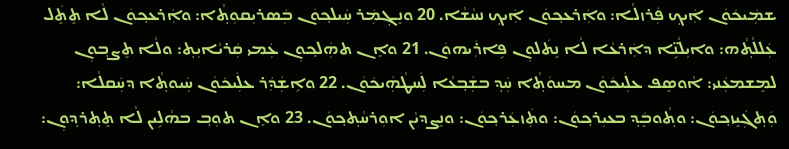ܫܡܲܝܟܿܘܿܢ ܐܲܝܟ݂ ܦܲܪܙܠܵܐ: ܘܐܲܪܥܟ݂ܘܿܢ ܐܲܝܟ݂ ܢܚܵܫܵܐ. 20 ܘܢܸܓ݂ܡܲܪ ܚܲܝܠܟ݂ܘܿܢ ܒܲܣܪܝܼܩܘܼܬ݂ܵܐ: ܘܐܲܪܥܟ݂ܘܿܢ ܠܵܐ ܬܸܬܸܿܠ ܥܲܠܠܵܬ݂ܵܗ: ܘܐܝܼܠܵܢܹ̈ܐ ܕܐܲܪܥܵܐ ܠܵܐ ܢܸܬܿܠܘܼܢ ܦܹܐܪܲܝܗܘܿܢ. 21 ܘܐܸܢ ܬܗܲܠܟ݂ܘܼܢ ܥܲܡܝ ܩܲܪܝܵܐܝܼܬ݂: ܘܠܵܐ ܬܸܨܒ݂ܘܼܢ ܠܡܸܫܡܥܲܢܝ: ܐܵܘܣܸܦ ܥܠܲܝܟܿܘܿܢ ܡܚܘܿܬ݂ܵܐ ܚܲܕ݂ ܒܫܲܒ݂ܥܵܐ ܠܲܚܛܵܗܲܝܟܿܘܿܢ. 22 ܘܐܹܫܲܕܲܪ ܥܠܲܝܟܿܘܿܢ ܚܲܝܘܬ݂ܵܐ ܕܚܲܩܠܵܐ: ܘܲܬ݂ܓܲܝܸܙܟ݂ܘܿܢ: ܘܬ݂ܵܘܒܸܿܕ݂ ܒܥܝܼܪܟ݂ܘܿܢ: ܘܬܲܙܥܲܪܟ݂ܘܿܢ: ܘܢܸܨܕܝܵܢ ܐܘܼܪܚܵܬ݂ܟ݂ܘܿܢ. 23 ܘܐܸܢ ܬܘܼܒ݂ ܒܗܵܠܹܝܢ ܠܵܐ ܬܸܬ݂ܪܕ݂ܘܼܢ: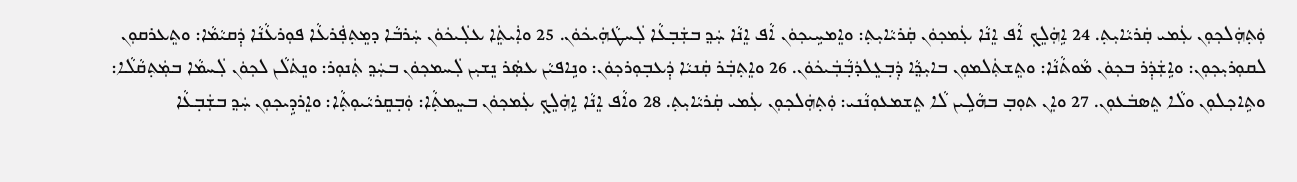ܘܲܬ݂ܗܲܠܟ݂ܘܼܢ ܥܲܡܝ ܩܲܪܝܵܐܝܼܬ݂. 24 ܐܹܗܲܠܸܟ݂ ܐܵܦ ܐܸܢܵܐ ܥܲܡܟ݂ܘܿܢ ܩܲܪܝܵܐܝܼܬ݂: ܘܐܸܡܚܹܝܟ݂ܘܿܢ ܐܵܦ ܐܸܢܵܐ ܚܲܕ݂ ܒܫܲܒ݂ܥܵܐ ܠܲܚܛܵܗܲܝܟܿܘܿܢ. 25 ܘܐܲܝܬܸܿܐ ܥܠܲܝܟܿܘܿܢ ܚܲܪܒܵܐ ܕܡܸܬ݂ܦܲܪܥܵܐ ܦܘܼܪܥܵܢܵܐ ܕܲܩܝܵܡܵܐ: ܘܬܸܥܪܩܘܼܢ ܠܩܘܼܪܝܼܟ݂ܘܼܢ: ܘܐܹܫܲܕܲܪ ܒܟ݂ܘܿܢ ܡܵܘܬܵܢܵܐ: ܘܬܸܫܬܲܠܡܘܼܢ ܒܐܝܼܕ݂ܵܐ ܕܲܒ݂ܥܸܠܕܿܒ݂ܵܒܲܝܟܿܘܿܢ. 26 ܘܐܸܬ݂ܒܲܪ ܩܲܢܝܵܐ ܕܲܥܒ݂ܘܼܪܟ݂ܘܿܢ: ܘܢܹܐܦܝܵܢ ܥܣܲܪ ܢܸܫܝܼܢ ܠܲܚܡܟ݂ܘܿܢ ܒܚܲܕ݂ ܬܲܢܘܼܪ: ܘܢܸܬܿܠܵܢ ܠܟ݂ܘܿܢ ܠܲܚܡܵܐ ܒܡܲܬ݂ܩܵܠܵܐ: ܘܬܹܐܟ݂ܠܘܼܢ ܘܠܵܐ ܬܸܣܒܿܥܘܼܢ. 27 ܘܐܸܢ ܬܘܼܒ݂ ܒܗܵܠܹܝܢ ܠܵܐ ܬܸܫܡܥܘܼܢܵܢܝ: ܘܲܬ݂ܗܲܠܟ݂ܘܼܢ ܥܲܡܝ ܩܲܪܝܵܐܝܼܬ݂. 28 ܘܐܵܦ ܐܸܢܵܐ ܐܹܗܲܠܸܟ݂ ܥܲܡܟ݂ܘܿܢ ܒܚܸܡܬ݂ܵܐ: ܘܲܒ݂ܩܸܪܝܵܝܘܼܬ݂ܵܐ: ܘܐܸܪܕܹܝܟ݂ܘܼܢ ܚܲܕ݂ ܒܫܲܒ݂ܥܵܐ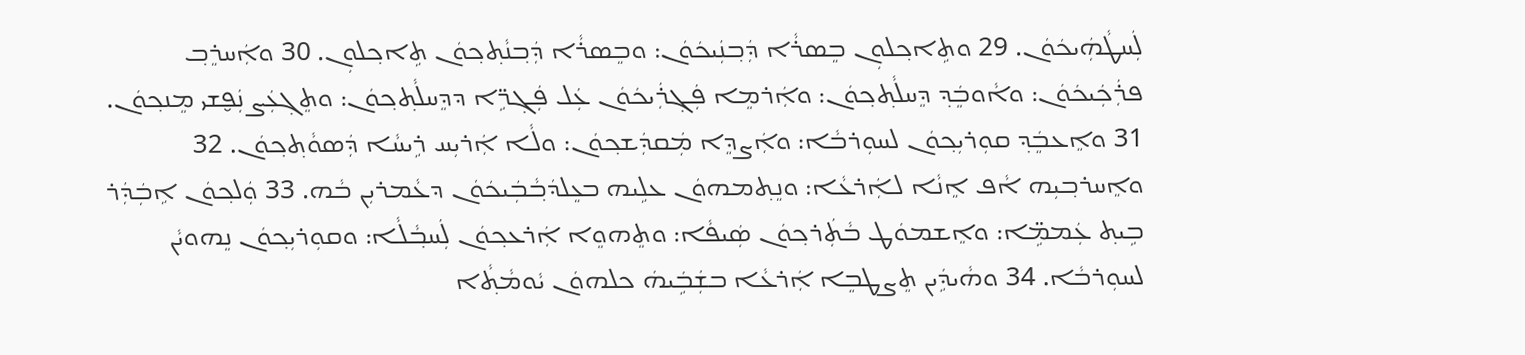ܠܲܚܛܵܗܲܝܟܿܘܿܢ. 29 ܘܬܹܐܟ݂ܠܘܼܢ ܒܸܣܪܵܐ ܕܲܒ݂ܢܲܝܟܿܘܿܢ: ܘܒܸܣܪܵܐ ܕܲܒ݂ܢܵܬ݂ܟ݂ܘܿܢ ܬܹܐܟ݂ܠܘܼܢ. 30 ܘܐܲܚܪܸܒ݂ ܦܪܲܟܲܝܟܿܘܿܢ: ܘܐܵܘܒܸܿܕ݂ ܕܸܚܠܵܬ݂ܟ݂ܘܿܢ: ܘܐܲܪܡܸܐ ܦܲܓ݂ܪܲܝܟܿܘܿܢ ܥܲܠ ܦܲܓ݂ܪܹ̈ܐ ܕܕܸܚܠܵܬ݂ܟ݂ܘܿܢ: ܘܬܸܓ݂ܥܲܨ ܢܲܦ̮ܫܝ ܡܸܢܟ݂ܘܿܢ. 31 ܘܐܸܥܒܸܿܕ݂ ܩܘܼܪܝܼܟ݂ܘܿܢ ܠܚܘܼܪܒܵܐ: ܘܐܲܨܕܸܐ ܡܲܩܕܲܫܟ݂ܘܿܢ: ܘܠܵܐ ܐܲܪܝܼܚ ܪܹܝܚܵܐ ܕܲܣܘܵܬ݂ܟ݂ܘܿܢ. 32 ܘܐܸܚܪܒ݂ܝܼܗ ܐܵܦ ܐܸܢܵܐ ܠܐܲܪܥܵܐ: ܘܢܸܬ݂ܡܗܘܿܢ ܥܠܹܝܗ ܒܥܸܠܕܿܒ݂ܵܒܲܝܟܿܘܿܢ ܕܥܵܡܪܝܼܢ ܒܵܗ. 33 ܘܲܠܟ݂ܘܿܢ ܐܹܒܲܕܲܪ ܒܹܝܬ݂ ܥܲܡܡܹ̈ܐ: ܘܐܸܫܡܘܿܛ ܒܵܬܲܪܟ݂ܘܿܢ ܣܲܝܦܵܐ: ܘܬܸܗܘܸܐ ܐܲܪܥܟ݂ܘܿܢ ܠܲܚܒ݂ܵܠܵܐ: ܘܩܘܼܪܝܼܟ݂ܘܿܢ ܢܸܗܘܝܵܢ ܠܚܘܼܪܒܵܐ. 34 ܘܗܵܝܕܹܿܝܢ ܬܸܨܛܒܸܐ ܐܲܪܥܵܐ ܒܫܲܒܹܿܝܗܿ ܟܠܗܘܿܢ ܝܵܘܡܵܬ݂ܵܐ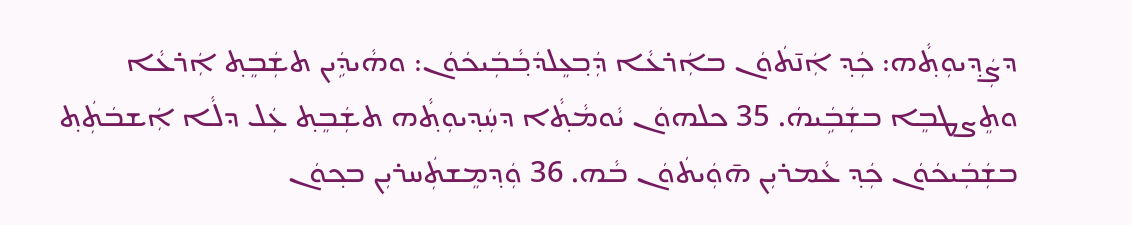ܕܨܲܕ݂ܝܘܼܬ݂ܵܗ: ܟܲܕ݂ ܐܲܢ̄ܬܿܘܿܢ ܒܐܲܪܥܵܐ ܕܲܒ݂ܥܸܠܕܿܒ݂ܵܒܲܝܟܿܘܿܢ: ܘܗܵܝܕܹܿܝܢ ܬܫܲܒܸܬ݂ ܐܲܪܥܵܐ ܘܬܸܨܛܒܸܐ ܒܫܲܒܹܿܝܗܿ. 35 ܟܠܗܘܿܢ ܝܵܘܡܵܬ݂ܵܐ ܕܚܲܕ݂ܝܘܼܬ݂ܵܗ ܬܫܲܒܸܬ݂ ܥܲܠ ܕܠܵܐ ܐܲܫܒܿܬܲܬ݂ ܒܫܲܒܲܝܟܿܘܿܢ ܟܲܕ݂ ܥܵܡܪܝܼܢ ܗ̄ܘܲܝܬܿܘܿܢ ܒܵܗ. 36 ܘܲܕ݂ܡܸܫܬܲܚܪܝܼܢ ܒܟ݂ܘܿܢ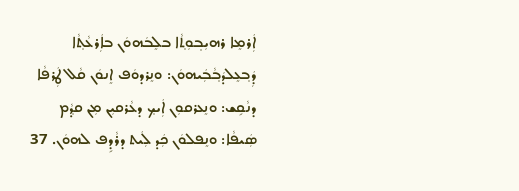ܐܲܪܡܸܐ ܪܗܝܼܒ݂ܘܼܬ݂ܵܐ ܒܠܸܒܿܗܘܿܢ ܒܐܲܪܥܵܬ݂ܵܐ ܕܲܒ݂ܥܸܠܕܿܒ݂ܵܒܲܝܗܘܿܢ: ܘܢܸܪܕܘܿܦ ܐܸܢܘܿܢ ܩܵܠ ܛܲܪܦܵܐ ܕܢܵܩܹܫ: ܘܢܸܥܪܩܘܼܢ ܐܲܝܟ݂ ܕܥܵܪܩܝܼܢ ܡܼܢ ܩܕ݂ܵܡ ܣܲܝܦܵܐ: ܘܢܸܦܠܘܿܢ ܟܲܕ ܠܲܝܬ ܕܪܵܕܹܦ ܠܗܘܿܢ. 37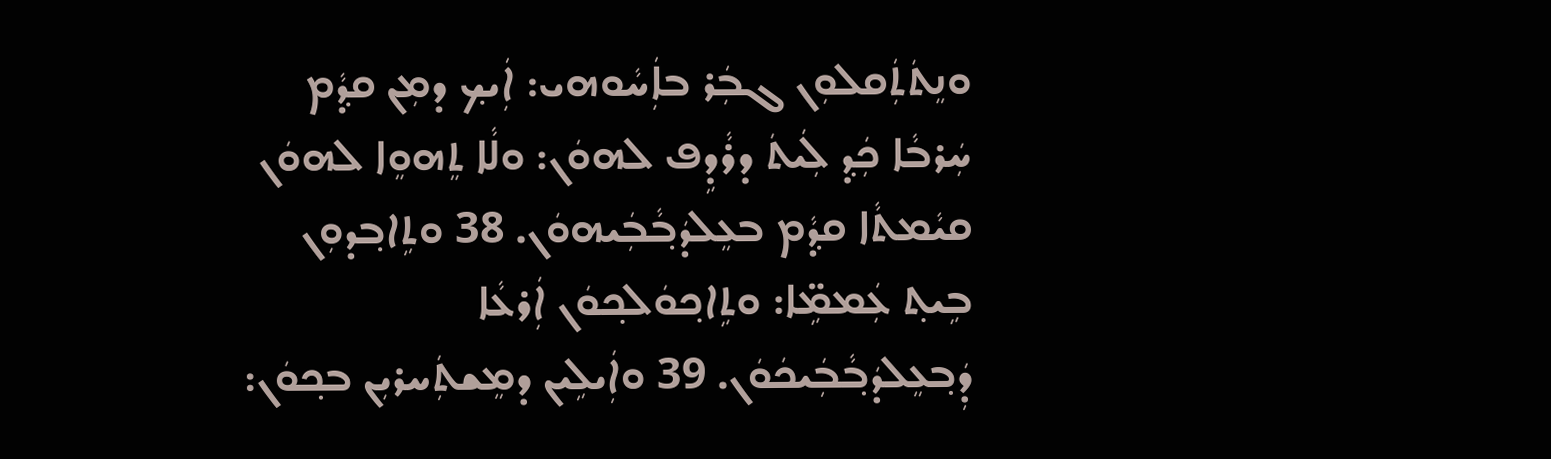ܘܢܸܬܿܬܲܩܠܘܼܢ ܓܒܲܪ ܒܐܲܚܵܘܗܝ: ܐܲܝܟ݂ ܕܡܼܢ ܩܕ݂ܵܡ ܚܲܪܒܵܐ ܟܲܕ݂ ܠܲܝܬܿ ܕܪܵܕܹܦ ܠܗܘܿܢ: ܘܠܵܐ ܬܸܗܘܸܐ ܠܗܘܿܢ ܩܝܵܡܬܵܐ ܩܕ݂ܵܡ ܒܥܸܠܕܿܒ݂ܵܒܲܝܗܘܿܢ. 38 ܘܬܹܐܒ݂ܕܘܼܢ ܒܹܝܬ݂ ܥܲܡܡܹ̈ܐ: ܘܬܹܐܟ݂ܘܿܠܟ݂ܘܿܢ ܐܲܪܥܵܐ ܕܲܒ݂ܥܸܠܕܿܒ݂ܵܒܲܝܟܿܘܿܢ. 39 ܘܐܲܝܠܹܝܢ ܕܡܸܫܬܲܚܪܝܼܢ ܒܟ݂ܘܿܢ: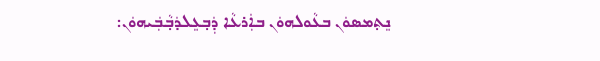ܢܸܬ݂ܡܣܘܿܢ ܒܥܵܘܠܗܘܿܢ ܒܐܲܪܥܵܐ ܕܲܒ݂ܥܸܠܕܿܒ݂ܵܒܲܝܗܘܿܢ: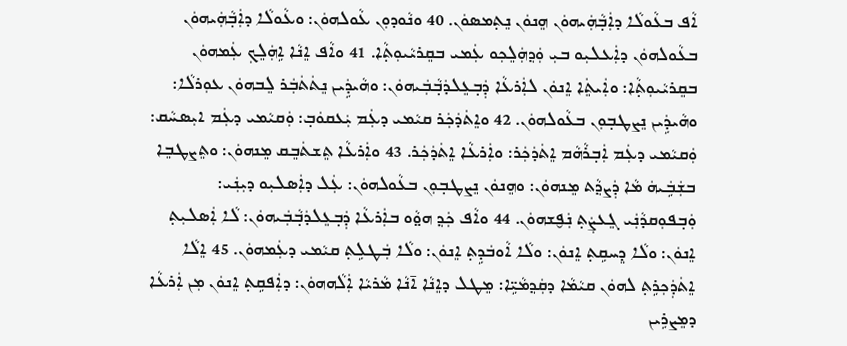ܐܵܦ ܒܥܵܘܠܵܐ ܕܐܲܒ݂ܵܗܲܝܗܘܿܢ ܗܸܢܘܿܢ ܢܸܬ݂ܡܣܘܿܢ. 40 ܘܢܵܘܕܘܼܢ ܥܵܘܠܗܘܿܢ: ܘܥܵܘܠܵܐ ܕܐܲܒ݂ܵܗܲܝܗܘܿܢ ܒܥܵܘܠܗܘܿܢ ܕܐܲܥܠܝܼܘ ܒܝܼ ܘܲܕ݂ܗܲܠܸܟ݂ܘ ܥܲܡܝ ܒܩܸܪܝܵܝܘܼܬ݂ܵܐ. 41 ܘܐܵܦ ܐܸܢܵܐ ܐܹܗܲܠܸܟ݂ ܥܲܡܗܘܿܢ ܒܩܸܪܝܵܝܘܼܬ݂ܵܐ: ܘܐܲܝܬܸܿܐ ܐܸܢܘܿܢ ܠܐܲܪܥܵܐ ܕܲܒ݂ܥܸܠܕܿܒ݂ܵܒܲܝܗܘܿܢ: ܘܗܵܝܕܹܿܝܢ ܢܸܬܿܬܿܒܲܪ ܠܸܒܗܘܿܢ ܥܘܼܪܠܵܐ: ܘܗܵܝܕܹܿܝܢ ܢܸܨܛܒ݂ܘܼܢ ܒܥܵܘܠܗܘܿܢ. 42 ܘܐܸܬܿܕܿܟܲܪ ܩܝܵܡܝ ܕܥܲܡ ܝܲܥܩܘܿܒ݂: ܘܲܩܝܵܡܝ ܕܥܲܡ ܐܝܼܣܚܵܩ: ܘܲܩܝܵܡܝ ܕܥܲܡ ܐܲܒ݂ܪܵܗܵܡ ܐܸܬܿܕܿܟܲܪ: ܘܐܲܪܥܵܐ ܐܸܬܿܕܿܟܲܪ. 43 ܘܐܲܪܥܵܐ ܬܸܫܬܿܒܸܩ ܡܸܢܗܘܿܢ: ܘܬܸܨܛܒܸܐ ܒܫܲܒܹܿܝܗܿ ܡܵܐ ܕܲܨܕ݂ܵܬ ܡܸܢܗܘܿܢ: ܘܗܸܢܘܿܢ ܢܸܨܛܒ݂ܘܼܢ ܒܥܵܘܠܗܘܿܢ: ܥܲܠ ܕܐܲܣܠܝܼܘ ܕܝܼܢܲܝ: ܘܲܒ݂ܦܘܼܩܕܵܢܲܝ ܓܸܥܨܲܬ݂ ܢܲܦ̮ܫܗܘܿܢ. 44 ܘܐܵܦ ܟܲܕ݂ ܗܘ̤ܵܘ ܒܐܲܪܥܵܐ ܕܲܒ݂ܥܸܠܕܿܒ݂ܵܒܲܝܗܘܿܢ: ܠܵܐ ܐܲܣܠܝܼܬ݂ ܐܸܢܘܿܢ: ܘܠܵܐ ܕܸܚܩܹܬ݂ ܐܸܢܘܿܢ: ܘܠܵܐ ܐܵܘܒܿܕܹܬ݂ ܐܸܢܘܿܢ: ܘܠܵܐ ܒܲܛܠܹܬ݂ ܩܝܵܡܝ ܕܥܲܡܗܘܿܢ. 45 ܐܸܠܵܐ ܐܸܬܿܕܲܟ݂ܪܹܬ݂ ܠܗܘܿܢ ܩܝܵܡܵܐ ܕܩܲܕ݂ܡܵܝܹ̈ܐ: ܡܸܛܠ ܕܐܸܢܵܐ ܐ̄ܢܵܐ ܡܵܪܝܵܐ ܐܲܠܵܗܗܘܿܢ: ܕܐܲܦܩܹܬ݂ ܐܸܢܘܿܢ ܡܼܢ ܐܲܪܥܵܐ ܕܡܸܨܪܹܝܢ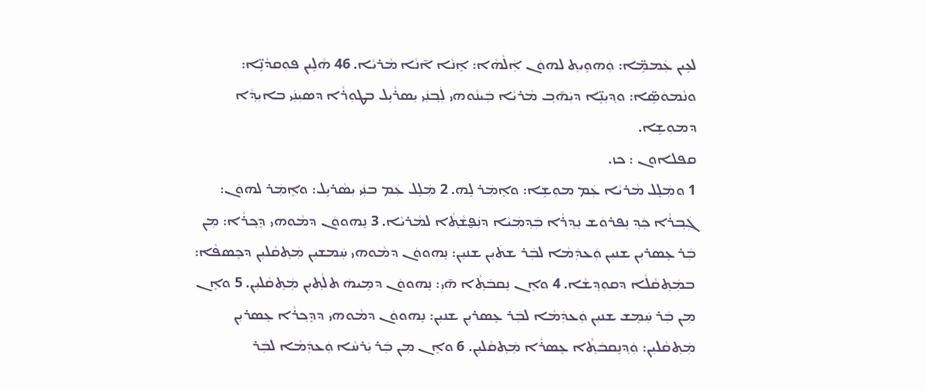ܠܥܹܝܢ ܥܲܡܡܹ̈ܐ: ܘܲܗܘܹܝܬ݂ ܠܗܘܿܢ ܐܲܠܵܗܵܐ: ܐܸܢܵܐ ܐ̄ܢܵܐ ܡܵܪܝܵܐ. 46 ܗܵܠܹܝܢ ܦܘܼܩܕܵܢܹ̈ܐ: ܘܢܵܡܘܿܣܹ̈ܐ: ܘܕ݂ܝܼܢܹ̈ܐ ܕܝܲܗ̄ܒ݂ ܡܵܪܝܵܐ ܒܲܝܢܵܘܗܝ ܠܲܒ݂ܢܲܝ ܝܼܣܪܵܝܹܠ ܒܛܘܼܪܵܐ ܕܣܝܼܢܲܝ ܒܐܝܼܕ݂ܵܐ ܕܡܘܼܫܹܐ.
ܩܦܠܐܘܢ : ܟܙ.
1 ܘܡܲܠܸܠ ܡܵܪܝܵܐ ܥܲܡ ܡܘܼܫܹܐ: ܘܐܸܡܲܪ ܠܹܗ. 2 ܡܲܠܸܠ ܥܲܡ ܒܢܲܝ ܝܼܣܵܪܝܹܠ: ܘܐܸܡܲܪ ܠܗܘܿܢ: ܓܲܒ݂ܪܵܐ ܟܲܕ݂ ܢܸܦܪܘܿܫ ܢܸܕ݂ܪܵܐ ܒܲܕ݂ܡܲܝܵܐ ܕܢܲܦ̮ܫܵܬ݂ܵܐ ܠܡܵܪܝܵܐ. 3 ܢܸܗܘܘܿܢ ܕܡܵܘܗܝ ܕܸܟ݂ܪܵܐ: ܡܼܢ ܒܲܪ ܥܸܣܪܝܼܢ ܫܢܝܼܢ ܘܲܥܕܲܡܵܐ ܠܒܲܪ ܫܬܿܝܼܢ ܫܢܝܼܢ: ܢܸܗܘܘܿܢ ܕܡܵܘܗܝ ܚܲܡܫܝܼܢ ܡܲܬ݂ܩܵܠܝܼܢ ܕܟܸܣܦܵܐ: ܒܡܲܬ݂ܩܵܠܵܐ ܕܩܘܼܕ݂ܫܵܐ. 4 ܘܐܸܢ ܢܸܩܒܿܬ݂ܵܐ ܗ̄ܝܼ: ܢܸܗܘܘܿܢ ܕܡܹܝܗܿ ܬܠܵܬ݂ܝܼܢ ܡܲܬ݂ܩܵܠܝܼܢ. 5 ܘܐܸܢ ܡܼܢ ܒܲܪ ܚܲܡܸܫ ܫܢܝܼܢ ܘܲܥܕܲܡܵܐ ܠܒܲܪ ܥܸܣܪܝܼܢ ܫܢܝܼܢ: ܢܸܗܘܘܿܢ ܕܡܵܘܗܝ ܕܕܸܟ݂ܪܵܐ ܥܸܣܪܝܼܢ ܡܲܬ݂ܩܵܠܝܼܢ: ܘܲܕ݂ܢܸܩܒܿܬ݂ܵܐ ܥܸܣܪܵܐ ܡܲܬ݂ܩܵܠܝܼܢ. 6 ܘܐܸܢ ܡܼܢ ܒܲܪ ܝܲܪܚܵܐ ܘܲܥܕܲܡܵܐ ܠܒܲܪ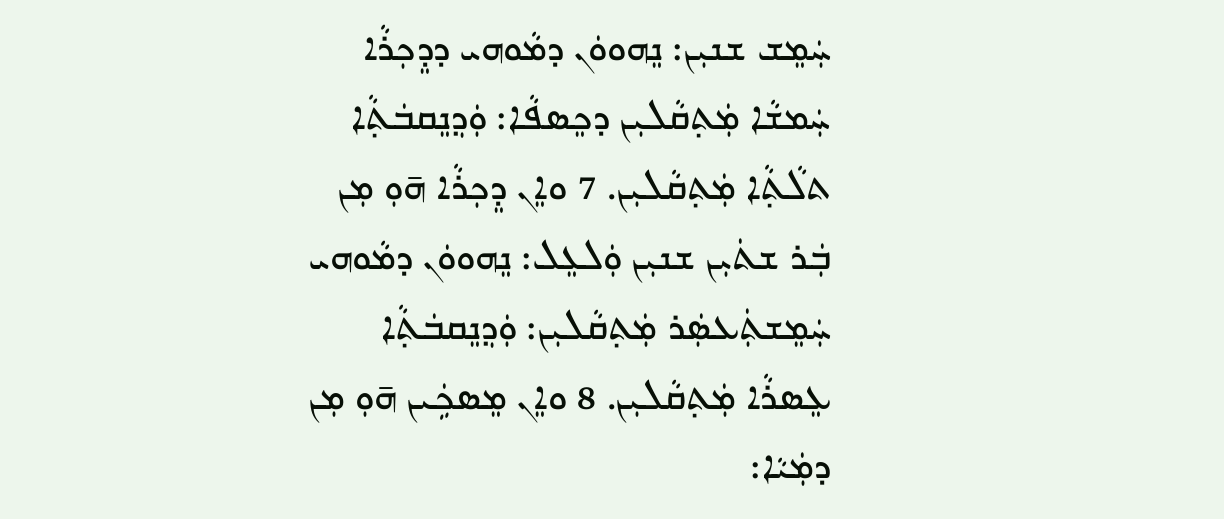ܚܲܡܸܫ ܫܢܝܼܢ: ܢܸܗܘܘܿܢ ܕܡܵܘܗܝ ܕܕܸܟ݂ܪܵܐ ܚܲܡܫܵܐ ܡܲܬ݂ܩܵܠܝܼܢ ܕܟܸܣܦܵܐ: ܘܲܕ݂ܢܸܩܒܿܬ݂ܵܐ ܬܠܵܬ݂ܵܐ ܡܲܬ݂ܩܵܠܝܼܢ. 7 ܘܐܸܢ ܕܸܟ݂ܪܵܐ ܗ̄ܘܼ ܡܼܢ ܒܲܪ ܫܬܿܝܼܢ ܫܢܝܼܢ ܘܲܠܥܸܠ: ܢܸܗܘܘܿܢ ܕܡܵܘܗܝ ܚܲܡܸܫܬܲܥܣܲܪ ܡܲܬ݂ܩܵܠܝܼܢ: ܘܲܕ݂ܢܸܩܒܿܬ݂ܵܐ ܥܸܣܪܵܐ ܡܲܬ݂ܩܵܠܝܼܢ. 8 ܘܐܸܢ ܡܸܣܟܹܿܝܢ ܗ̄ܘܼ ܡܼܢ ܕܡܲܝܵܐ: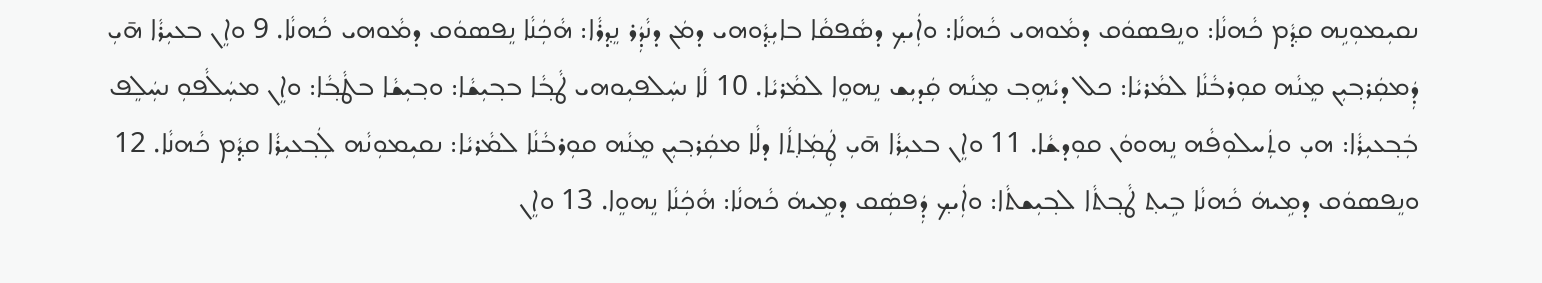ܢܩܝܼܡܘܼܢܹܗ ܩܕ݂ܵܡ ܟܵܗܢܵܐ: ܘܢܸܦܣܘܿܩ ܕܡܵܘܗܝ ܟܵܗܢܵܐ: ܘܐܲܝܟ݂ ܕܣܵܦܩܵܐ ܒܐܝܼܕ݂ܵܘܗܝ ܕܡܿܢ ܕܢܵܕܲܪ ܢܸܕ݂ܪܵܐ: ܗܵܟܲܢܵܐ ܢܸܦܣܘܿܩ ܕܡܵܘܗܝ ܟܵܗܢܵܐ. 9 ܘܐܸܢ ܒܥܝܼܪܵܐ ܗ̄ܝܼ ܕܲܡܩܲܪܒ݂ܝܼܢ ܡܸܢܵܗ ܩܘܼܪܒܵܢܵܐ ܠܡܵܪܝܵܐ: ܟܠ ܕܝܵܗܹܒ݂ ܡܸܢܵܗ ܩܲܕܝܼܫ ܢܸܗܘܸܐ ܠܡܵܪܝܵܐ. 10 ܠܵܐ ܢܚܲܠܦܝܼܘܗܝ ܛܵܒ݂ܵܐ ܒܒ݂ܝܼܫܵܐ: ܘܒ݂ܝܼܫܵܐ ܒܛܵܒ݂ܵܐ: ܘܐܸܢ ܡܚܲܠܵܦܘܼ ܢܚܲܠܸܦ ܒܲܒ݂ܥܝܼܪܵܐ: ܗܝܼ ܘܬܲܚܠܘܼܦܵܗ ܢܸܗܘܘܿܢ ܩܘܼܕܫܵܐ. 11 ܘܐܸܢ ܒܥܝܼܪܵܐ ܗ̄ܝܼ ܛܲܡܲܐܬ݂ܵܐ ܕܠܵܐ ܡܩܲܪܒ݂ܝܼܢ ܡܸܢܵܗ ܩܘܼܪܒܵܢܵܐ ܠܡܵܪܝܵܐ: ܢܩܝܼܡܘܼܢܵܗ ܠܲܒ݂ܥܝܼܪܵܐ ܩܕ݂ܵܡ ܟܵܗܢܵܐ. 12 ܘܢܸܦܣܘܿܩ ܕܡܹܝܗܿ ܟܵܗܢܵܐ ܒܹܝܬ݂ ܛܵܒ݂ܬܵܐ ܠܒ݂ܝܼܫܬܵܐ: ܘܐܲܝܟ݂ ܕܲܦܣܲܩ ܕܡܹܝܗܿ ܟܵܗܢܵܐ: ܗܵܟܲܢܵܐ ܢܸܗܘܸܐ. 13 ܘܐܸܢ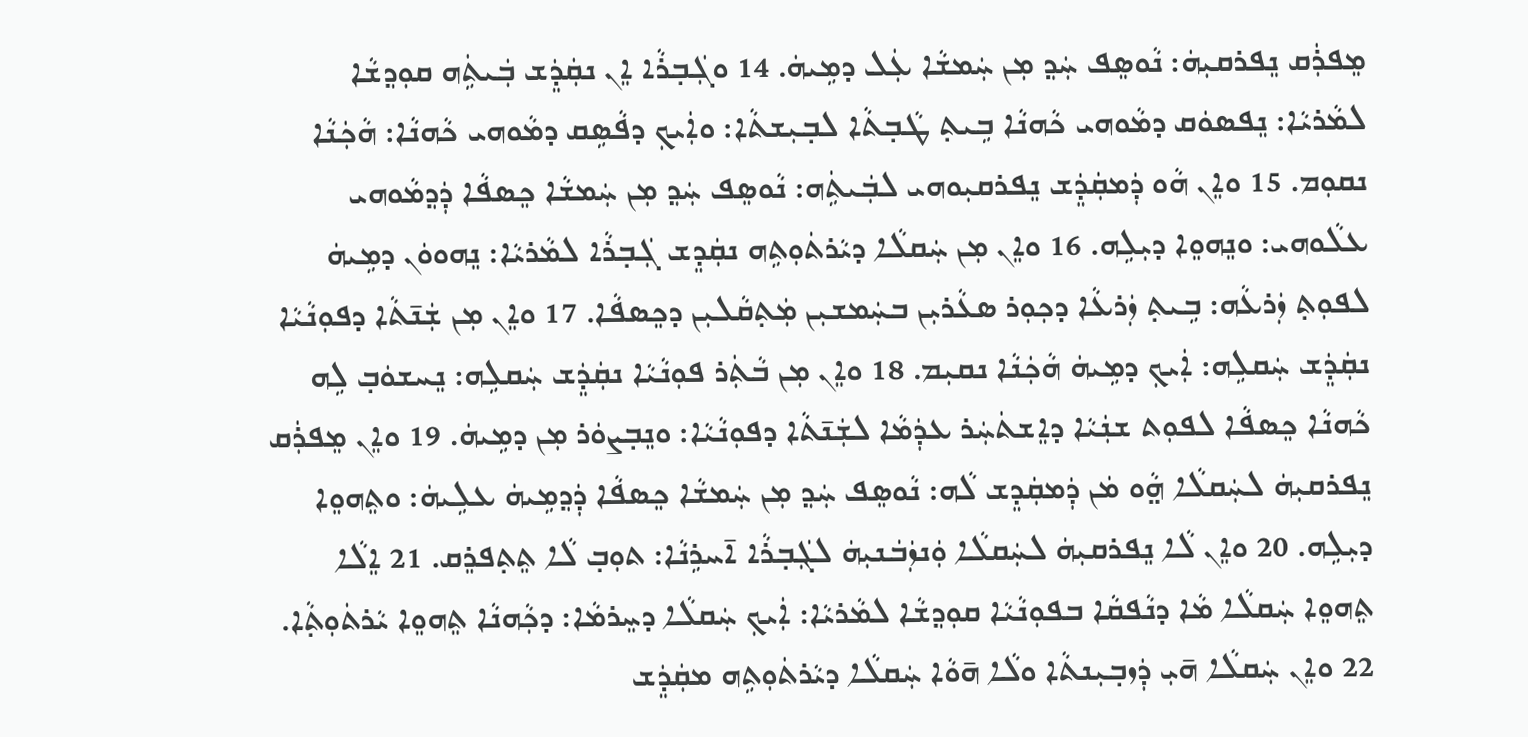ܡܸܦܪܲܩ ܢܸܦܪܩܝܼܗܿ: ܢܵܘܣܸܦ ܚܲܕ݂ ܡܼܢ ܚܲܡܫܵܐ ܥܲܠ ܕܡܹܝܗܿ. 14 ܘܓܲܒ݂ܪܵܐ ܐܸܢ ܢܩܲܕܸܿܫ ܒܲܝܬܹܿܗ ܩܘܼܕ݂ܫܵܐ ܠܡܵܪܝܵܐ: ܢܸܦܣܘܿܩ ܕܡܵܘܗܝ ܟܵܗܢܵܐ ܒܹܝܬ݂ ܛܵܒ݂ܬܵܐ ܠܒ݂ܝܼܫܬܵܐ: ܘܐܲܝܟ݂ ܕܦܵܣܹܩ ܕܡܵܘܗܝ ܟܵܗܢܵܐ: ܗܵܟܲܢܵܐ ܢܩܘܼܡ. 15 ܘܐܸܢ ܗܵܘ ܕܲܡܩܲܕܸܿܫ ܢܸܦܪܩܝܼܘܗܝ ܠܒܲܝܬܹܿܗ: ܢܵܘܣܸܦ ܚܲܕ݂ ܡܼܢ ܚܲܡܫܵܐ ܟܸܣܦܵܐ ܕܲܕ݂ܡܵܘܗܝ ܥܠܵܘܗܝ: ܘܢܸܗܘܸܐ ܕܝܼܠܹܗ. 16 ܘܐܸܢ ܡܼܢ ܚܲܩܠܵܐ ܕܝܵܪܬܿܘܼܬܹܗ ܢܩܲܕܸܫ ܓܲܒ݂ܪܵܐ ܠܡܵܪܝܵܐ: ܢܸܗܘܘܿܢ ܕܡܹܝܗܿ ܠܦܘܼܬ݂ ܙܲܪܥܵܗ: ܒܹܝܬ݂ ܙܲܪܥܵܐ ܕܟ݂ܘܼܪ ܣܥܵܪܝܼܢ ܒܚܲܡܫܝܼܢ ܡܲܬ݂ܩܵܠܝܼܢ ܕܟܸܣܦܵܐ. 17 ܘܐܸܢ ܡܼܢ ܫܲܢ̄ܬܵܐ ܕܦܘܼܢܵܝܵܐ ܢܩܲܕܸܿܫ ܚܲܩܠܹܗ: ܐܲܝܟ݂ ܕܡܹܝܗܿ ܗܵܟܲܢܵܐ ܢܩܝܼܡ. 18 ܘܐܸܢ ܡܼܢ ܒܵܬܲܪ ܦܘܼܢܵܝܵܐ ܢܩܲܕܸܿܫ ܚܲܩܠܹܗ: ܢܸܚܫܘܿܒ݂ ܠܹܗ ܟܵܗܢܵܐ ܟܸܣܦܵܐ ܠܦܘܼܬ ܫܢܲܝܵܐ ܕܐܸܫܬܿܚܲܪ ܥܕܲܡܵܐ ܠܫܲܢ̄ܬܵܐ ܕܦܘܼܢܵܝܵܐ: ܘܢܸܒ݂ܨܘܿܪ ܡܼܢ ܕܡܹܝܗܿ. 19 ܘܐܸܢ ܡܸܦܪܲܩ ܢܸܦܪܩܝܼܗܿ ܠܚܲܩܠܵܐ ܗ̤ܵܘ ܡܿܢ ܕܲܡܩܲܕܸܫ ܠܵܗ: ܢܵܘܣܸܦ ܚܲܕ݂ ܡܼܢ ܚܲܡܫܵܐ ܟܸܣܦܵܐ ܕܲܕ݂ܡܹܝܗܿ ܥܠܹܝܗܿ: ܘܬܸܗܘܸܐ ܕܝܼܠܹܗ. 20 ܘܐܸܢ ܠܵܐ ܢܸܦܪܩܝܼܗܿ ܠܚܲܩܠܵܐ ܘܲܢܙܲܒܿܢܝܼܗܿ ܠܓܲܒ݂ܪܵܐ ܐ̄ܚܪܹܢܵܐ: ܬܘܼܒ݂ ܠܵܐ ܬܸܬ݂ܦܪܸܩ. 21 ܐܸܠܵܐ ܬܸܗܘܸܐ ܚܲܩܠܵܐ ܡܵܐ ܕܢܵܦܩܵܐ ܒܦܘܼܢܵܝܵܐ ܩܘܼܕ݂ܫܵܐ ܠܡܵܪܝܵܐ: ܐܲܝܟ݂ ܚܲܩܠܵܐ ܕܚܸܪܡܵܐ: ܕܟ݂ܵܗܢܵܐ ܬܸܗܘܸܐ ܝܵܪܬܿܘܼܬ݂ܵܐ. 22 ܘܐܸܢ ܚܲܩܠܵܐ ܗ̄ܝܼ ܕܲܙܒ݂ܝܼܢܬܵܐ ܘܠܵܐ ܗ̄ܘܵܐ ܚܲܩܠܵܐ ܕܝܵܪܬܿܘܼܬܹܗ ܡܩܲܕܸܿܫ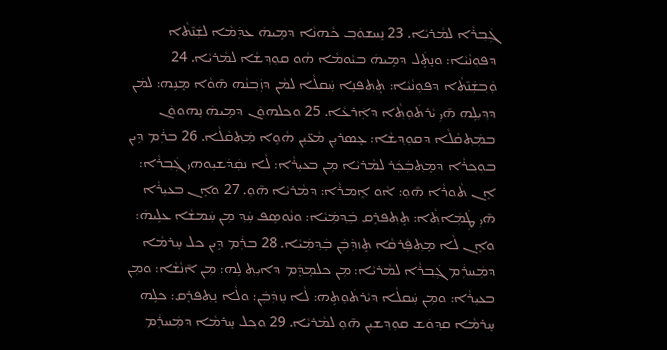ܓܲܒ݂ܪܵܐ ܠܡܵܪܝܵܐ. 23 ܢܸܚܫܘܿܒ݂ ܟܵܗܢܵܐ ܕܡܹܝܗܿ ܥܕܲܡܵܐ ܠܫܲܢ̄ܬܵܐ ܕܦܘܼܢܵܝܵܐ: ܘܢܸܬܸܿܠ ܕܡܹܝܗܿ ܒܝܵܘܡܵܐ ܗܵܘ ܩܘܼܕ݂ܫܵܐ ܠܡܵܪܝܵܐ. 24 ܘܲܒ݂ܫܲܢ̄ܬܵܐ ܕܦܘܼܢܵܝܵܐ: ܬܸܬ݂ܦܢܸܐ ܚܲܩܠܵܐ ܠܡܵܢ ܕܙܲܒ݂ܢܵܗ ܗ̄ܘܵܐ ܡܸܢܹܗ: ܠܡܿܢ ܕܕ݂ܝܼܠܹܗ ܗ̄ܝܼ ܝܵܪܬܿܘܼܬ݂ܵܐ ܕܐܲܪܥܵܐ. 25 ܘܟ݂ܠܗܘܿܢ ܕܡܹܝܗܿ ܢܸܗܘܘܿܢ ܒܡܲܬ݂ܩܵܠܵܐ ܕܩܘܼܕ݂ܫܵܐ: ܥܸܣܪܝܼܢ ܡܵܥ̈ܝܼܢ ܗܵܘܹܐ ܡܲܬ݂ܩܵܠܵܐ. 26 ܒܪܲܡ ܕܹܝܢ ܒܘܼܟ݂ܪܵܐ ܕܡܸܬ݂ܒܲܟܲܪ ܠܡܵܪܝܵܐ ܡܼܢ ܒܥܝܼܪܵܐ: ܠܵܐ ܢܩܲܕܿܫܝܼܘܗܝ ܓܲܒ݂ܪܵܐ: ܐܸܢ ܬܵܘܪܵܐ ܗ̄ܘܼ: ܐܵܘ ܐܸܡܪܵܐ: ܕܡܵܪܝܵܐ ܗ̄ܘܼ. 27 ܘܐܸܢ ܒܥܝܼܪܵܐ ܗ̄ܝܼ ܛܲܡܲܐܬ݂ܵܐ: ܬܸܬ݂ܦܪܸܩ ܒܲܕ݂ܡܲܝܵܐ: ܘܢܵܘܣܸܦ ܚܲܕ݂ ܡܼܢ ܚܲܡܫܵܐ ܥܠܹܝܗܿ: ܘܐܸܢ ܠܵܐ ܡܸܬ݂ܦܲܪܩܵܐ ܬܸܙܕܲܒܲܢ ܒܲܕ݂ܡܲܝܵܐ. 28 ܒܪܲܡ ܕܹܝܢ ܟܠ ܚܸܪܡܵܐ ܕܡܲܚܪܲܡ ܓܲܒ݂ܪܵܐ ܠܡܵܪܝܵܐ: ܡܼܢ ܟܠܡܸܕܸܿܡ ܕܐܝܼܬ݂ ܠܹܗ: ܡܼܢ ܐ̄ܢܵܫܵܐ: ܘܡܼܢ ܒܥܝܼܪܵܐ: ܘܡܼܢ ܚܲܩܠܵܐ ܕܝܵܪܬܿܘܼܬܹܗ: ܠܵܐ ܢܸܙܕܲܒܲܢ: ܘܠܵܐ ܢܸܬ݂ܦܪܸܩ: ܟܠܹܗ ܚܸܪܡܵܐ ܩܕ݂ܘܿܫ ܩܘܼܕ݂ܫܝܼܢ ܗ̄ܘܼ ܠܡܵܪܝܵܐ. 29 ܘܟ݂ܠ ܚܸܪܡܵܐ ܕܡܲܚܪܲܡ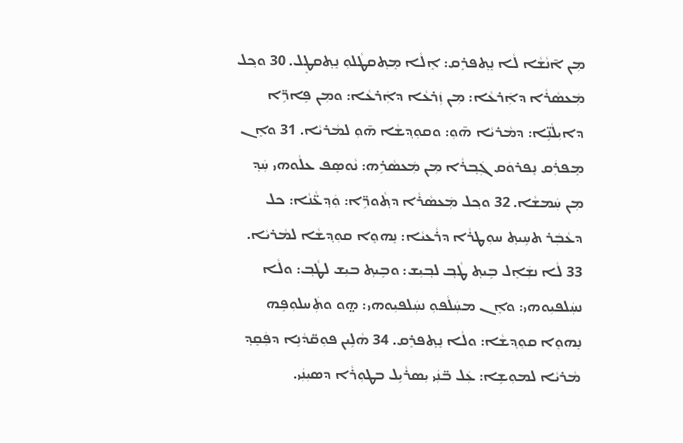ܡܼܢ ܐ̄ܢܵܫܵܐ ܠܵܐ ܢܸܬ݂ܦܪܸܩ: ܐܸܠܵܐ ܡܸܬ݂ܩܛܵܠܘܼ ܢܸܬ݂ܩܛܸܠ. 30 ܘܟ݂ܠ ܡܲܥܣܵܪܵܐ ܕܐܲܪܥܵܐ: ܡܼܢ ܙܲܪܥܵܐ ܕܐܲܪܥܵܐ: ܘܡܼܢ ܦܹܐܪܹ̈ܐ ܕܐܝܼܠܵܢܹ̈ܐ: ܕܡܵܪܝܵܐ ܗ̄ܘܼ: ܘܩܘܼܕ݂ܫܵܐ ܗ̄ܘܼ ܠܡܵܪܝܵܐ. 31 ܘܐܸܢ ܡܸܦܪܲܩ ܢܸܦܪܘܿܩ ܓܲܒ݂ܪܵܐ ܡܼܢ ܡܲܥܣܵܪܹܗ: ܢܵܘܣܸܦ ܥܠܵܘܗܝ ܚܲܕ݂ ܡܼܢ ܚܲܡܫܵܐ. 32 ܘܟ݂ܠ ܡܲܥܣܵܪܵܐ ܕܬ݂ܵܘܪܹ̈ܐ: ܘܲܕ݂ܥ̈ܵܢܵܐ: ܟܠ ܕܥܵܒܲܪ ܬܚܹܝܬ݂ ܚܘܼܛܪܵܐ ܕܪܵܥܝܵܐ: ܢܸܗܘܸܐ ܩܘܼܕ݂ܫܵܐ ܠܡܵܪܝܵܐ. 33 ܠܵܐ ܢܫܲܐܸܠ ܒܹܝܬ݂ ܛܵܒ݂ ܠܒ݂ܝܼܫ: ܘܒܹܝܬ݂ ܒܝܼܫ ܠܛܵܒ݂: ܘܠܵܐ ܢܚܲܠܦܝܼܘܗܝ: ܘܐܸܢ ܡܚܲܠܵܦܘܼ ܢܚܲܠܦܝܼܘܗܝ: ܗ̤ܘ ܘܬܲܚܠܘܼܦܹܗ ܢܸܗܘܸܐ ܩܘܼܕ݂ܫܵܐ: ܘܠܵܐ ܢܸܬ݂ܦܪܸܩ. 34 ܗܵܠܹܝܢ ܦܘܼܩ̈ܕܵܢܹܐ ܕܦܲܩܸܕ݂ ܡܵܪܝܵܐ ܠܡܘܼܫܹܐ: ܥܲܠ ܒ̈ܢܲܝ ܝܼܣܪܵܝܹܠ ܒܛܘܼܪܵܐ ܕܣܝܼܢܲܝ.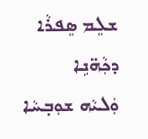ܫܠܸܡ ܣܸܦܪܵܐ ܕܟ݂ܵܗ̈ܢܹܐ
ܘܲܠܝܵܗ ܫܘܼܒ݂ܚܵܐ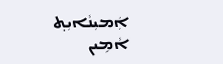ܐܲܡܝܼܢܵܐܝܼܬ݂
ܐܵܡܹܝܢ